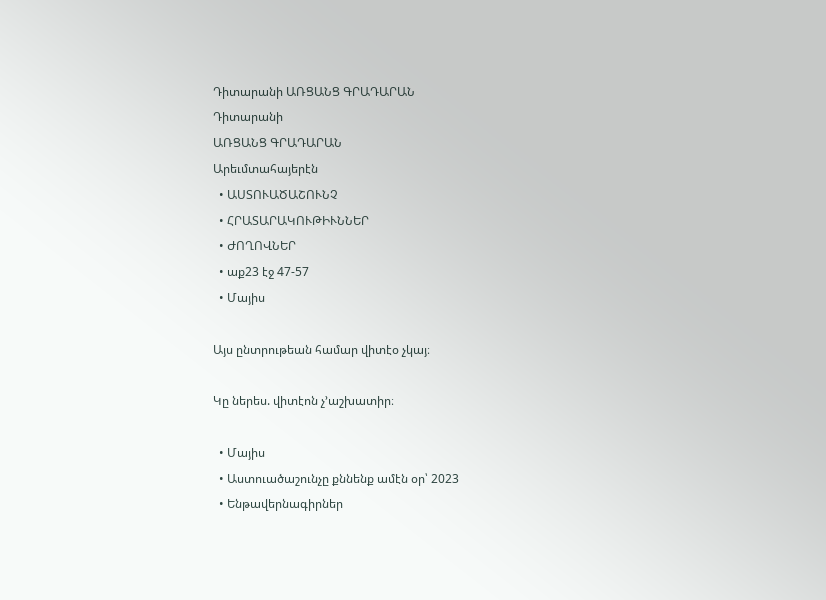Դիտարանի ԱՌՑԱՆՑ ԳՐԱԴԱՐԱՆ
Դիտարանի
ԱՌՑԱՆՑ ԳՐԱԴԱՐԱՆ
Արեւմտահայերէն
  • ԱՍՏՈՒԱԾԱՇՈՒՆՉ
  • ՀՐԱՏԱՐԱԿՈՒԹԻՒՆՆԵՐ
  • ԺՈՂՈՎՆԵՐ
  • աք23 էջ 47-57
  • Մայիս

Այս ընտրութեան համար վիտէօ չկայ։

Կը ներես. վիտէոն չ’աշխատիր։

  • Մայիս
  • Աստուածաշունչը քննենք ամէն օր՝ 2023
  • Ենթավերնագիրներ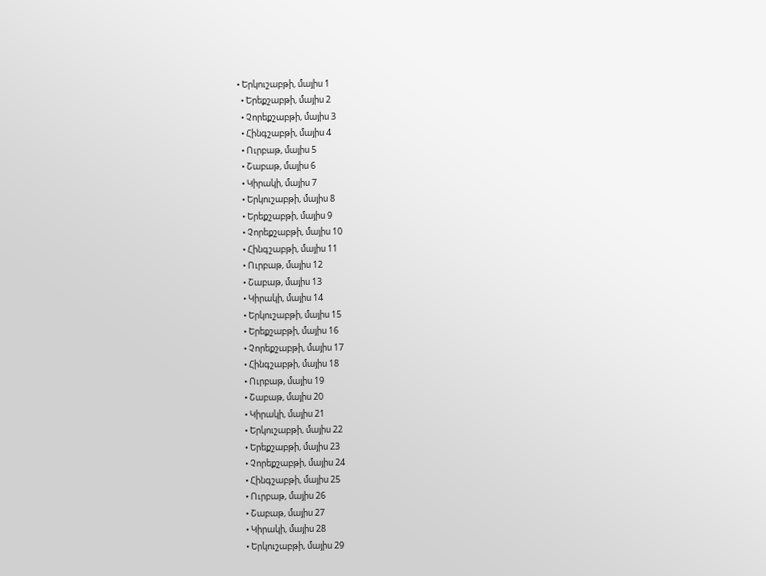• Երկուշաբթի, մայիս 1
  • Երեքշաբթի, մայիս 2
  • Չորեքշաբթի, մայիս 3
  • Հինգշաբթի, մայիս 4
  • Ուրբաթ, մայիս 5
  • Շաբաթ, մայիս 6
  • Կիրակի, մայիս 7
  • Երկուշաբթի, մայիս 8
  • Երեքշաբթի, մայիս 9
  • Չորեքշաբթի, մայիս 10
  • Հինգշաբթի, մայիս 11
  • Ուրբաթ, մայիս 12
  • Շաբաթ, մայիս 13
  • Կիրակի, մայիս 14
  • Երկուշաբթի, մայիս 15
  • Երեքշաբթի, մայիս 16
  • Չորեքշաբթի, մայիս 17
  • Հինգշաբթի, մայիս 18
  • Ուրբաթ, մայիս 19
  • Շաբաթ, մայիս 20
  • Կիրակի, մայիս 21
  • Երկուշաբթի, մայիս 22
  • Երեքշաբթի, մայիս 23
  • Չորեքշաբթի, մայիս 24
  • Հինգշաբթի, մայիս 25
  • Ուրբաթ, մայիս 26
  • Շաբաթ, մայիս 27
  • Կիրակի, մայիս 28
  • Երկուշաբթի, մայիս 29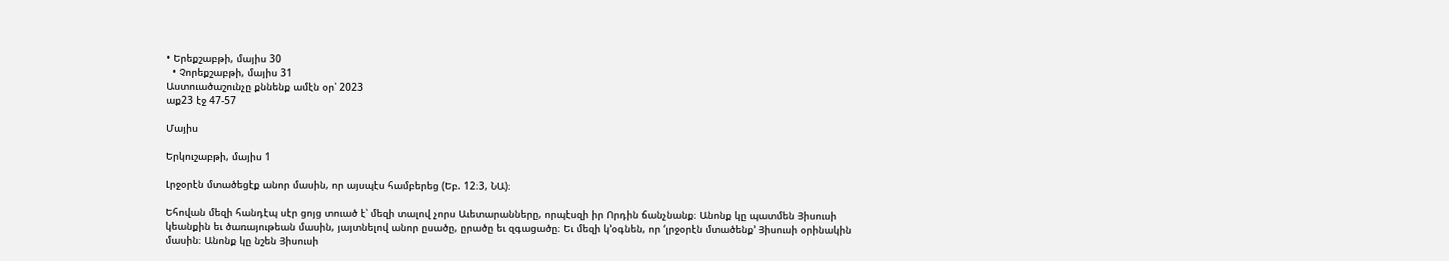• Երեքշաբթի, մայիս 30
  • Չորեքշաբթի, մայիս 31
Աստուածաշունչը քննենք ամէն օր՝ 2023
աք23 էջ 47-57

Մայիս

Երկուշաբթի, մայիս 1

Լրջօրէն մտածեցէք անոր մասին, որ այսպէս համբերեց (Եբ. 12։3, ՆԱ)։

Եհովան մեզի հանդէպ սէր ցոյց տուած է՝ մեզի տալով չորս Աւետարանները, որպէսզի իր Որդին ճանչնանք։ Անոնք կը պատմեն Յիսուսի կեանքին եւ ծառայութեան մասին, յայտնելով անոր ըսածը, ըրածը եւ զգացածը։ Եւ մեզի կ’օգնեն, որ ‘լրջօրէն մտածենք’ Յիսուսի օրինակին մասին։ Անոնք կը նշեն Յիսուսի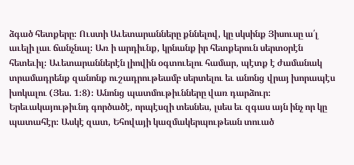ձգած հետքերը։ Ուստի Աւետարանները քննելով, կը սկսինք Յիսուսը ա՛լ աւելի լաւ ճանչնալ։ Առ ի արդիւնք, կրնանք իր հետքերուն սերտօրէն հետեւիլ։ Աւետարաններէն լիովին օգտուելու համար, պէտք է ժամանակ տրամադրենք զանոնք ուշադրութեամբ սերտելու եւ անոնց վրայ խորապէս խոկալու (Յես. 1։8)։ Անոնց պատմութիւնները վառ դարձուր։ Երեւակայութիւնդ գործածէ, որպէսզի տեսնես, լսես եւ զգաս այն ինչ որ կը պատահէր։ Ասկէ զատ, Եհովայի կազմակերպութեան տուած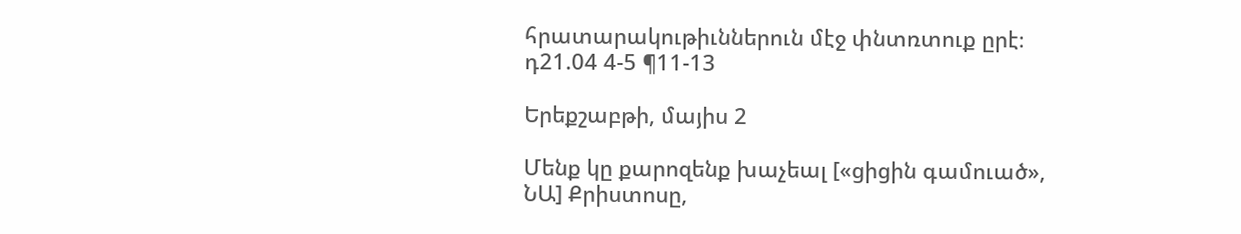հրատարակութիւններուն մէջ փնտռտուք ըրէ։ դ21.04 4-5 ¶11-13

Երեքշաբթի, մայիս 2

Մենք կը քարոզենք խաչեալ [«ցիցին գամուած», ՆԱ] Քրիստոսը,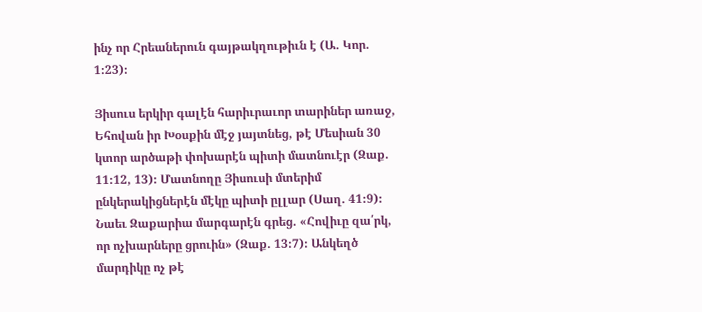ինչ որ Հրեաներուն գայթակղութիւն է (Ա. Կոր. 1։23)։

Յիսուս երկիր գալէն հարիւրաւոր տարիներ առաջ, Եհովան իր Խօսքին մէջ յայտնեց, թէ Մեսիան 30 կտոր արծաթի փոխարէն պիտի մատնուէր (Զաք. 11։12, 13)։ Մատնողը Յիսուսի մտերիմ ընկերակիցներէն մէկը պիտի ըլլար (Սաղ. 41։9)։ Նաեւ Զաքարիա մարգարէն գրեց. «Հովիւը զա՛րկ, որ ոչխարները ցրուին» (Զաք. 13։7)։ Անկեղծ մարդիկը ոչ թէ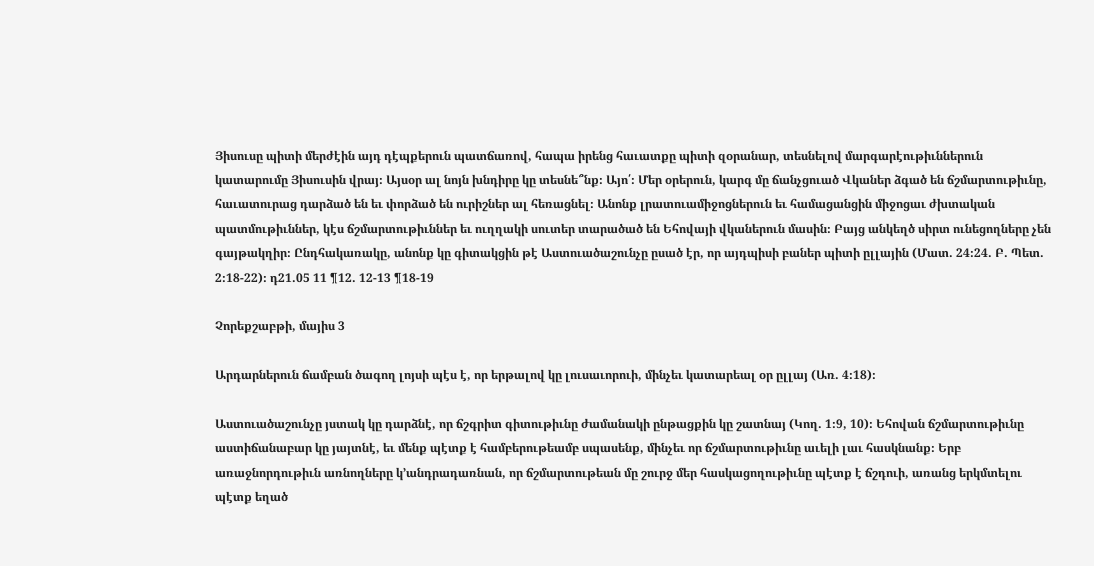Յիսուսը պիտի մերժէին այդ դէպքերուն պատճառով, հապա իրենց հաւատքը պիտի զօրանար, տեսնելով մարգարէութիւններուն կատարումը Յիսուսին վրայ։ Այսօր ալ նոյն խնդիրը կը տեսնե՞նք։ Այո՛։ Մեր օրերուն, կարգ մը ճանչցուած Վկաներ ձգած են ճշմարտութիւնը, հաւատուրաց դարձած են եւ փորձած են ուրիշներ ալ հեռացնել։ Անոնք լրատուամիջոցներուն եւ համացանցին միջոցաւ ժխտական պատմութիւններ, կէս ճշմարտութիւններ եւ ուղղակի սուտեր տարածած են Եհովայի վկաներուն մասին։ Բայց անկեղծ սիրտ ունեցողները չեն գայթակղիր։ Ընդհակառակը, անոնք կը գիտակցին թէ Աստուածաշունչը ըսած էր, որ այդպիսի բաներ պիտի ըլլային (Մատ. 24։24. Բ. Պետ. 2։18-22)։ դ21.05 11 ¶12. 12-13 ¶18-19

Չորեքշաբթի, մայիս 3

Արդարներուն ճամբան ծագող լոյսի պէս է, որ երթալով կը լուսաւորուի, մինչեւ կատարեալ օր ըլլայ (Առ. 4։18)։

Աստուածաշունչը յստակ կը դարձնէ, որ ճշգրիտ գիտութիւնը ժամանակի ընթացքին կը շատնայ (Կող. 1։9, 10)։ Եհովան ճշմարտութիւնը աստիճանաբար կը յայտնէ, եւ մենք պէտք է համբերութեամբ սպասենք, մինչեւ որ ճշմարտութիւնը աւելի լաւ հասկնանք։ Երբ առաջնորդութիւն առնողները կ’անդրադառնան, որ ճշմարտութեան մը շուրջ մեր հասկացողութիւնը պէտք է ճշդուի, առանց երկմտելու պէտք եղած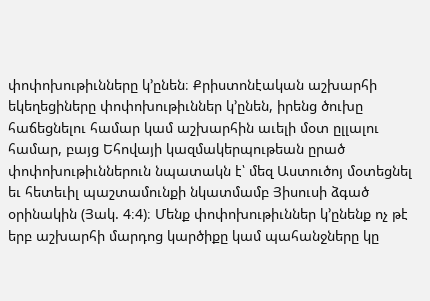փոփոխութիւնները կ’ընեն։ Քրիստոնէական աշխարհի եկեղեցիները փոփոխութիւններ կ’ընեն, իրենց ծուխը հաճեցնելու համար կամ աշխարհին աւելի մօտ ըլլալու համար, բայց Եհովայի կազմակերպութեան ըրած փոփոխութիւններուն նպատակն է՝ մեզ Աստուծոյ մօտեցնել եւ հետեւիլ պաշտամունքի նկատմամբ Յիսուսի ձգած օրինակին (Յակ. 4։4)։ Մենք փոփոխութիւններ կ’ընենք ոչ թէ երբ աշխարհի մարդոց կարծիքը կամ պահանջները կը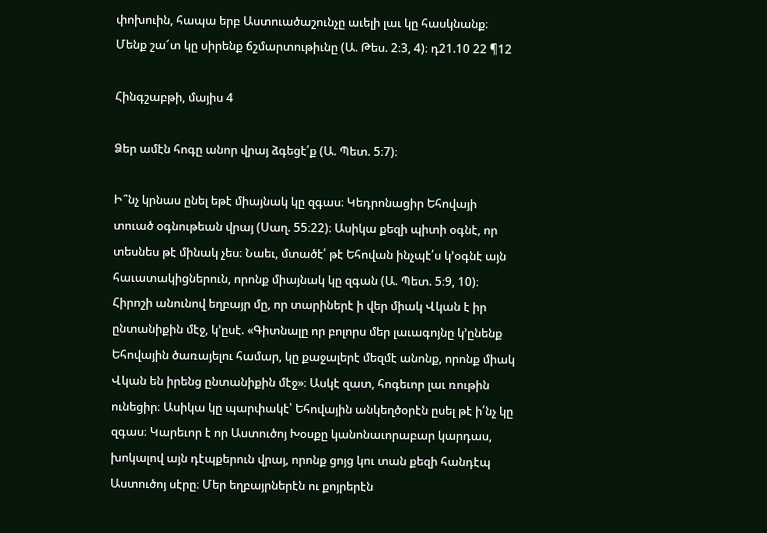փոխուին, հապա երբ Աստուածաշունչը աւելի լաւ կը հասկնանք։ Մենք շա՜տ կը սիրենք ճշմարտութիւնը (Ա. Թես. 2։3, 4)։ դ21.10 22 ¶12

Հինգշաբթի, մայիս 4

Ձեր ամէն հոգը անոր վրայ ձգեցէ՛ք (Ա. Պետ. 5։7)։

Ի՞նչ կրնաս ընել եթէ միայնակ կը զգաս։ Կեդրոնացիր Եհովայի տուած օգնութեան վրայ (Սաղ. 55։22)։ Ասիկա քեզի պիտի օգնէ, որ տեսնես թէ մինակ չես։ Նաեւ, մտածէ՛ թէ Եհովան ինչպէ՛ս կ’օգնէ այն հաւատակիցներուն, որոնք միայնակ կը զգան (Ա. Պետ. 5։9, 10)։ Հիրոշի անունով եղբայր մը, որ տարիներէ ի վեր միակ Վկան է իր ընտանիքին մէջ, կ’ըսէ. «Գիտնալը որ բոլորս մեր լաւագոյնը կ’ընենք Եհովային ծառայելու համար, կը քաջալերէ մեզմէ անոնք, որոնք միակ Վկան են իրենց ընտանիքին մէջ»։ Ասկէ զատ, հոգեւոր լաւ ռութին ունեցիր։ Ասիկա կը պարփակէ՝ Եհովային անկեղծօրէն ըսել թէ ի՛նչ կը զգաս։ Կարեւոր է որ Աստուծոյ Խօսքը կանոնաւորաբար կարդաս, խոկալով այն դէպքերուն վրայ, որոնք ցոյց կու տան քեզի հանդէպ Աստուծոյ սէրը։ Մեր եղբայրներէն ու քոյրերէն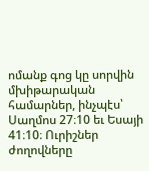ոմանք գոց կը սորվին մխիթարական համարներ, ինչպէս՝ Սաղմոս 27։10 եւ Եսայի 41։10։ Ուրիշներ ժողովները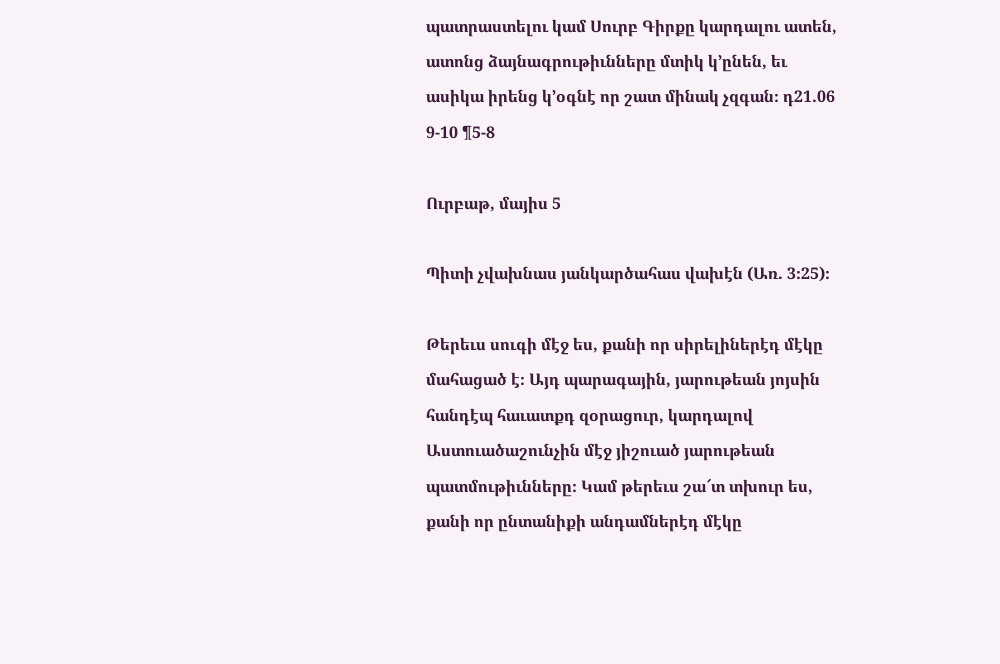պատրաստելու կամ Սուրբ Գիրքը կարդալու ատեն, ատոնց ձայնագրութիւնները մտիկ կ’ընեն, եւ ասիկա իրենց կ’օգնէ որ շատ մինակ չզգան։ դ21.06 9-10 ¶5-8

Ուրբաթ, մայիս 5

Պիտի չվախնաս յանկարծահաս վախէն (Առ. 3։25)։

Թերեւս սուգի մէջ ես, քանի որ սիրելիներէդ մէկը մահացած է։ Այդ պարագային, յարութեան յոյսին հանդէպ հաւատքդ զօրացուր, կարդալով Աստուածաշունչին մէջ յիշուած յարութեան պատմութիւնները։ Կամ թերեւս շա՜տ տխուր ես, քանի որ ընտանիքի անդամներէդ մէկը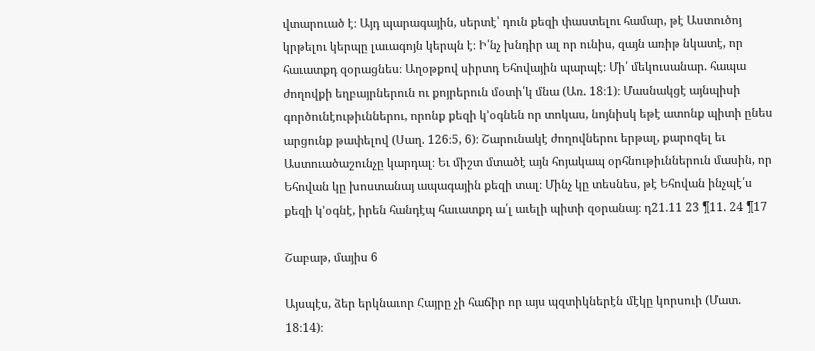վտարուած է։ Այդ պարագային, սերտէ՝ դուն քեզի փաստելու համար, թէ Աստուծոյ կրթելու կերպը լաւագոյն կերպն է։ Ի՛նչ խնդիր ալ որ ունիս, զայն առիթ նկատէ, որ հաւատքդ զօրացնես։ Աղօթքով սիրտդ Եհովային պարպէ։ Մի՛ մեկուսանար. հապա ժողովքի եղբայրներուն ու քոյրերուն մօտի՛կ մնա (Առ. 18։1)։ Մասնակցէ այնպիսի գործունէութիւններու, որոնք քեզի կ’օգնեն որ տոկաս, նոյնիսկ եթէ ատոնք պիտի ընես արցունք թափելով (Սաղ. 126։5, 6)։ Շարունակէ ժողովներու երթալ, քարոզել եւ Աստուածաշունչը կարդալ։ Եւ միշտ մտածէ այն հոյակապ օրհնութիւններուն մասին, որ Եհովան կը խոստանայ ապագային քեզի տալ։ Մինչ կը տեսնես, թէ Եհովան ինչպէ՛ս քեզի կ’օգնէ, իրեն հանդէպ հաւատքդ ա՛լ աւելի պիտի զօրանայ։ դ21.11 23 ¶11. 24 ¶17

Շաբաթ, մայիս 6

Այսպէս, ձեր երկնաւոր Հայրը չի հաճիր որ այս պզտիկներէն մէկը կորսուի (Մատ. 18։14)։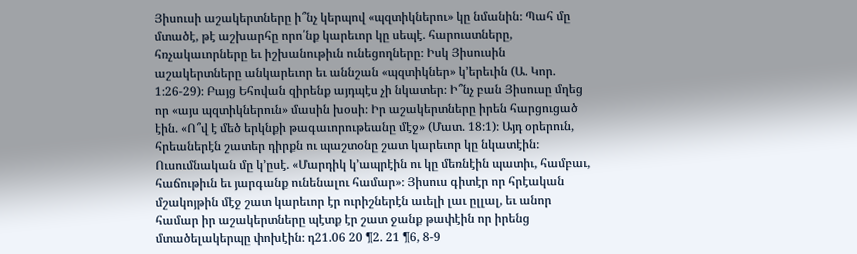Յիսուսի աշակերտները ի՞նչ կերպով «պզտիկներու» կը նմանին։ Պահ մը մտածէ, թէ աշխարհը որո՛նք կարեւոր կը սեպէ. հարուստները, հռչակաւորները եւ իշխանութիւն ունեցողները։ Իսկ Յիսուսին աշակերտները անկարեւոր եւ աննշան «պզտիկներ» կ’երեւին (Ա. Կոր. 1։26-29)։ Բայց Եհովան զիրենք այդպէս չի նկատեր։ Ի՞նչ բան Յիսուսը մղեց որ «այս պզտիկներուն» մասին խօսի։ Իր աշակերտները իրեն հարցուցած էին. «Ո՞վ է մեծ երկնքի թագաւորութեանը մէջ» (Մատ. 18։1)։ Այդ օրերուն, հրեաներէն շատեր դիրքն ու պաշտօնը շատ կարեւոր կը նկատէին։ Ուսումնական մը կ’ըսէ. «Մարդիկ կ’ապրէին ու կը մեռնէին պատիւ, համբաւ, հաճութիւն եւ յարգանք ունենալու համար»։ Յիսուս գիտէր որ հրէական մշակոյթին մէջ շատ կարեւոր էր ուրիշներէն աւելի լաւ ըլլալ, եւ անոր համար իր աշակերտները պէտք էր շատ ջանք թափէին որ իրենց մտածելակերպը փոխէին։ դ21.06 20 ¶2. 21 ¶6, 8-9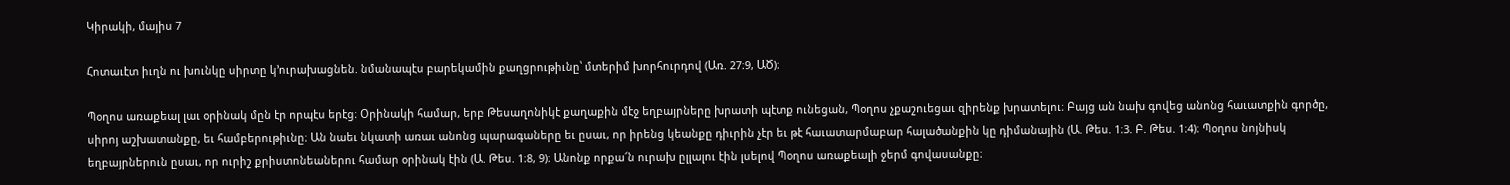Կիրակի, մայիս 7

Հոտաւէտ իւղն ու խունկը սիրտը կ’ուրախացնեն. նմանապէս բարեկամին քաղցրութիւնը՝ մտերիմ խորհուրդով (Առ. 27։9, ԱԾ)։

Պօղոս առաքեալ լաւ օրինակ մըն էր որպէս երէց։ Օրինակի համար, երբ Թեսաղոնիկէ քաղաքին մէջ եղբայրները խրատի պէտք ունեցան, Պօղոս չքաշուեցաւ զիրենք խրատելու։ Բայց ան նախ գովեց անոնց հաւատքին գործը, սիրոյ աշխատանքը, եւ համբերութիւնը։ Ան նաեւ նկատի առաւ անոնց պարագաները եւ ըսաւ, որ իրենց կեանքը դիւրին չէր եւ թէ հաւատարմաբար հալածանքին կը դիմանային (Ա. Թես. 1։3. Բ. Թես. 1։4)։ Պօղոս նոյնիսկ եղբայրներուն ըսաւ, որ ուրիշ քրիստոնեաներու համար օրինակ էին (Ա. Թես. 1։8, 9)։ Անոնք որքա՜ն ուրախ ըլլալու էին լսելով Պօղոս առաքեալի ջերմ գովասանքը։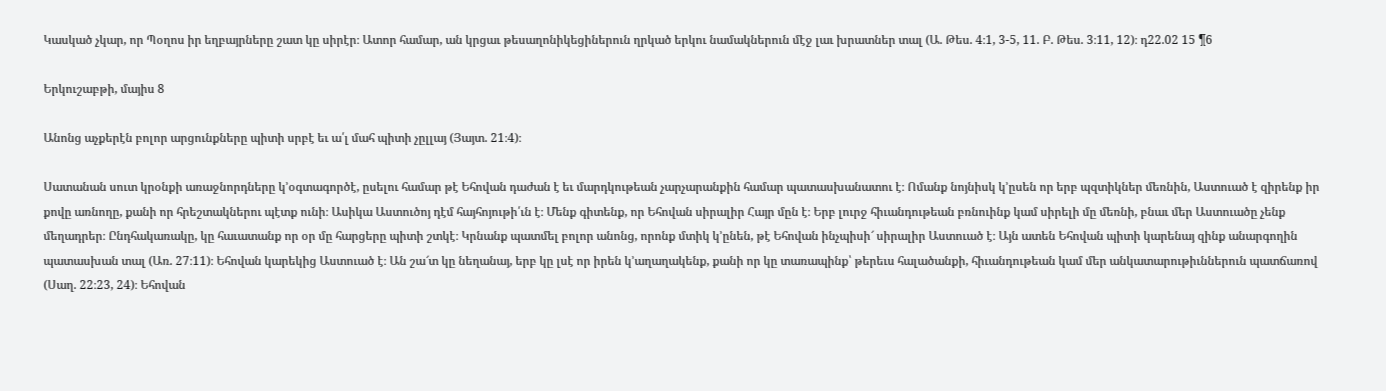Կասկած չկար, որ Պօղոս իր եղբայրները շատ կը սիրէր։ Ատոր համար, ան կրցաւ թեսաղոնիկեցիներուն ղրկած երկու նամակներուն մէջ լաւ խրատներ տալ (Ա. Թես. 4։1, 3-5, 11. Բ. Թես. 3։11, 12)։ դ22.02 15 ¶6

Երկուշաբթի, մայիս 8

Անոնց աչքերէն բոլոր արցունքները պիտի սրբէ եւ ա՛լ մահ պիտի չըլլայ (Յայտ. 21։4)։

Սատանան սուտ կրօնքի առաջնորդները կ’օգտագործէ, ըսելու համար թէ Եհովան դաժան է եւ մարդկութեան չարչարանքին համար պատասխանատու է։ Ոմանք նոյնիսկ կ’ըսեն որ երբ պզտիկներ մեռնին, Աստուած է զիրենք իր քովը առնողը, քանի որ հրեշտակներու պէտք ունի։ Ասիկա Աստուծոյ դէմ հայհոյութի՛ւն է։ Մենք գիտենք, որ Եհովան սիրալիր Հայր մըն է։ Երբ լուրջ հիւանդութեան բռնուինք կամ սիրելի մը մեռնի, բնաւ մեր Աստուածը չենք մեղադրեր։ Ընդհակառակը, կը հաւատանք որ օր մը հարցերը պիտի շտկէ։ Կրնանք պատմել բոլոր անոնց, որոնք մտիկ կ’ընեն, թէ Եհովան ինչպիսի՜ սիրալիր Աստուած է։ Այն ատեն Եհովան պիտի կարենայ զինք անարգողին պատասխան տալ (Առ. 27։11)։ Եհովան կարեկից Աստուած է։ Ան շա՜տ կը նեղանայ, երբ կը լսէ որ իրեն կ’աղաղակենք, քանի որ կը տառապինք՝ թերեւս հալածանքի, հիւանդութեան կամ մեր անկատարութիւններուն պատճառով (Սաղ. 22։23, 24)։ Եհովան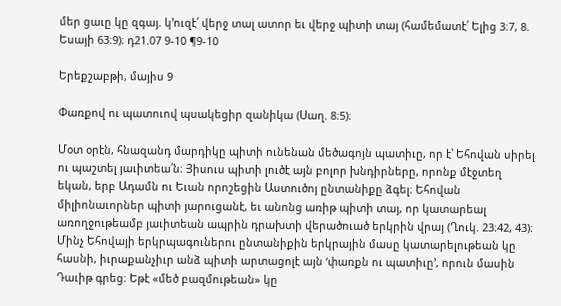մեր ցաւը կը զգայ. կ’ուզէ՛ վերջ տալ ատոր եւ վերջ պիտի տայ (համեմատէ՛ Ելից 3։7, 8. Եսայի 63։9)։ դ21.07 9-10 ¶9-10

Երեքշաբթի, մայիս 9

Փառքով ու պատուով պսակեցիր զանիկա (Սաղ. 8։5)։

Մօտ օրէն, հնազանդ մարդիկը պիտի ունենան մեծագոյն պատիւը, որ է՝ Եհովան սիրել ու պաշտել յաւիտեա՛ն։ Յիսուս պիտի լուծէ այն բոլոր խնդիրները, որոնք մէջտեղ եկան, երբ Ադամն ու Եւան որոշեցին Աստուծոյ ընտանիքը ձգել։ Եհովան միլիոնաւորներ պիտի յարուցանէ, եւ անոնց առիթ պիտի տայ, որ կատարեալ առողջութեամբ յաւիտեան ապրին դրախտի վերածուած երկրին վրայ (Ղուկ. 23։42, 43)։ Մինչ Եհովայի երկրպագուներու ընտանիքին երկրային մասը կատարելութեան կը հասնի, իւրաքանչիւր անձ պիտի արտացոլէ այն ‘փառքն ու պատիւը’, որուն մասին Դաւիթ գրեց։ Եթէ «մեծ բազմութեան» կը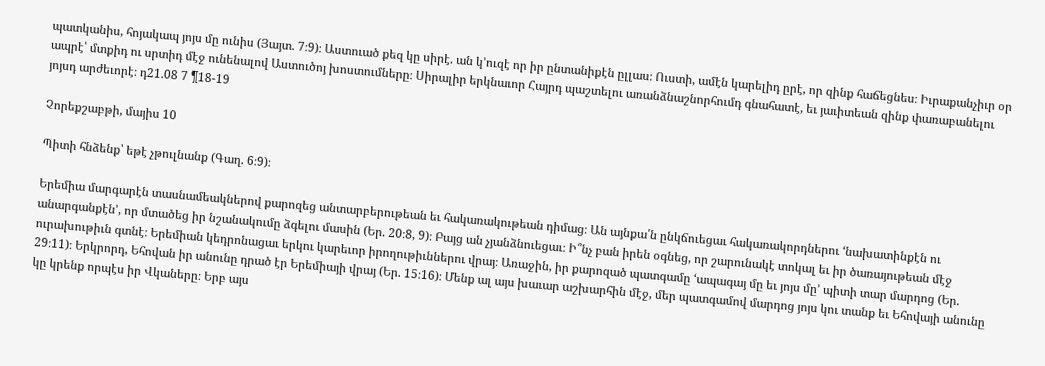պատկանիս, հոյակապ յոյս մը ունիս (Յայտ. 7։9)։ Աստուած քեզ կը սիրէ. ան կ’ուզէ որ իր ընտանիքէն ըլլաս։ Ուստի, ամէն կարելիդ ըրէ, որ զինք հաճեցնես։ Իւրաքանչիւր օր ապրէ՝ մտքիդ ու սրտիդ մէջ ունենալով Աստուծոյ խոստումները։ Սիրալիր երկնաւոր Հայրդ պաշտելու առանձնաշնորհումդ գնահատէ, եւ յաւիտեան զինք փառաբանելու յոյսդ արժեւորէ։ դ21.08 7 ¶18-19

Չորեքշաբթի, մայիս 10

Պիտի հնձենք՝ եթէ չթուլնանք (Գաղ. 6։9)։

Երեմիա մարգարէն տասնամեակներով քարոզեց անտարբերութեան եւ հակառակութեան դիմաց։ Ան այնքա՛ն ընկճուեցաւ հակառակորդներու ‘նախատինքէն ու անարգանքէն’, որ մտածեց իր նշանակումը ձգելու մասին (Եր. 20։8, 9)։ Բայց ան չյանձնուեցաւ։ Ի՞նչ բան իրեն օգնեց, որ շարունակէ տոկալ եւ իր ծառայութեան մէջ ուրախութիւն գտնէ։ Երեմիան կեդրոնացաւ երկու կարեւոր իրողութիւններու վրայ։ Առաջին, իր քարոզած պատգամը ‘ապագայ մը եւ յոյս մը’ պիտի տար մարդոց (Եր. 29։11)։ Երկրորդ, Եհովան իր անունը դրած էր Երեմիայի վրայ (Եր. 15։16)։ Մենք ալ այս խաւար աշխարհին մէջ, մեր պատգամով մարդոց յոյս կու տանք եւ Եհովայի անունը կը կրենք որպէս իր Վկաները։ Երբ այս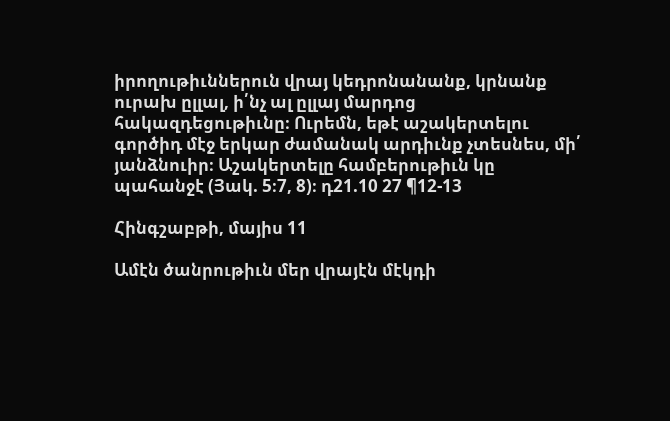իրողութիւններուն վրայ կեդրոնանանք, կրնանք ուրախ ըլլալ, ի՛նչ ալ ըլլայ մարդոց հակազդեցութիւնը։ Ուրեմն, եթէ աշակերտելու գործիդ մէջ երկար ժամանակ արդիւնք չտեսնես, մի՛ յանձնուիր։ Աշակերտելը համբերութիւն կը պահանջէ (Յակ. 5։7, 8)։ դ21.10 27 ¶12-13

Հինգշաբթի, մայիս 11

Ամէն ծանրութիւն մեր վրայէն մէկդի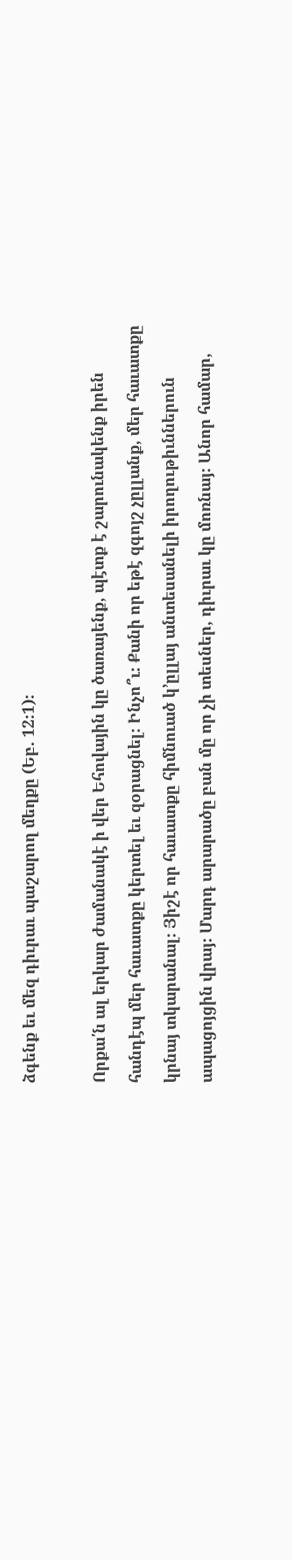ձգենք եւ մեզ դիւրաւ պաշարող մեղքը (Եբ. 12։1)։

Որքա՛ն ալ երկար ժամանակէ ի վեր Եհովային կը ծառայենք, պէտք է շարունակենք իրեն հանդէպ մեր հաւատքը կերտել եւ զօրացնել։ Ինչո՞ւ։ Քանի որ եթէ զգոյշ չըլլանք, մեր հաւատքը կրնայ տկարանալ։ Յիշէ որ հաւատքը հիմնուած կ’ըլլայ անտեսանելի իրողութիւններուն ապացոյցին վրայ։ Մարդ արարածը բան մը որ չի տեսներ, դիւրաւ կը մոռնայ։ Անոր համար,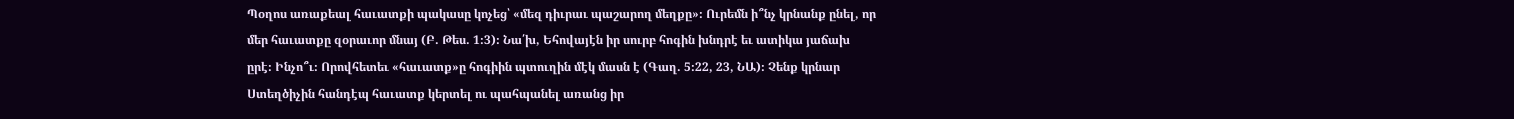Պօղոս առաքեալ հաւատքի պակասը կոչեց՝ «մեզ դիւրաւ պաշարող մեղքը»։ Ուրեմն ի՞նչ կրնանք ընել, որ մեր հաւատքը զօրաւոր մնայ (Բ. Թես. 1։3)։ Նա՛խ, Եհովայէն իր սուրբ հոգին խնդրէ եւ ատիկա յաճախ ըրէ։ Ինչո՞ւ։ Որովհետեւ «հաւատք»ը հոգիին պտուղին մէկ մասն է (Գաղ. 5։22, 23, ՆԱ)։ Չենք կրնար Ստեղծիչին հանդէպ հաւատք կերտել ու պահպանել առանց իր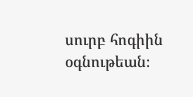սուրբ հոգիին օգնութեան։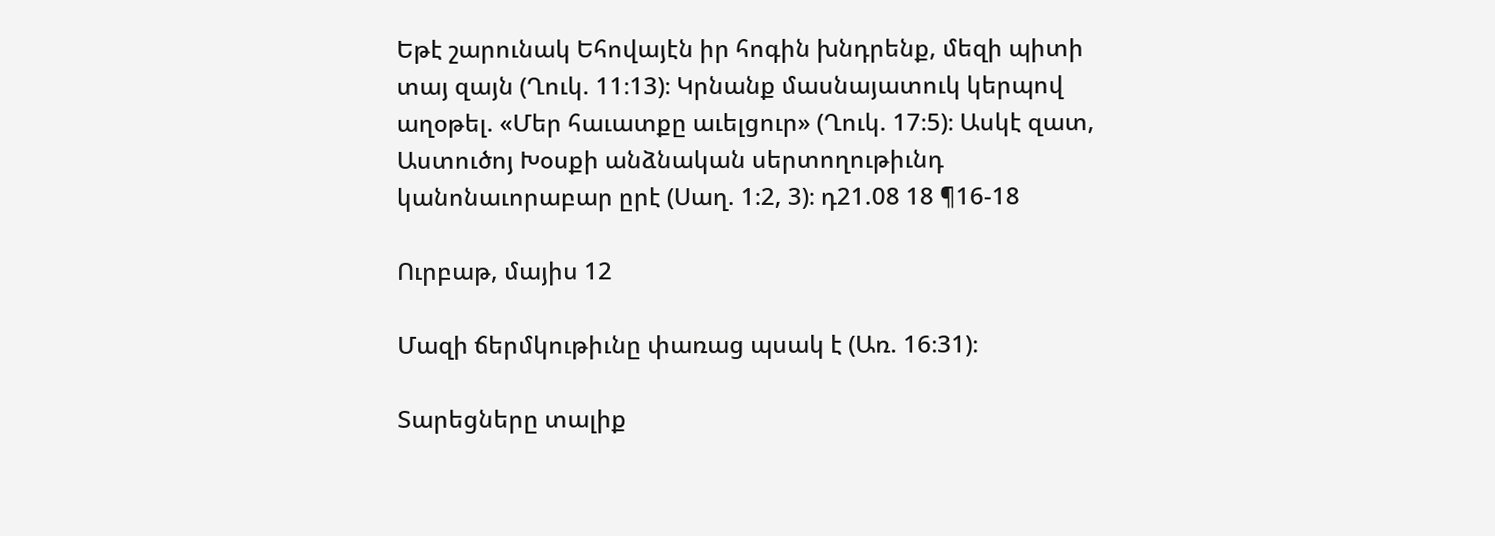Եթէ շարունակ Եհովայէն իր հոգին խնդրենք, մեզի պիտի տայ զայն (Ղուկ. 11։13)։ Կրնանք մասնայատուկ կերպով աղօթել. «Մեր հաւատքը աւելցուր» (Ղուկ. 17։5)։ Ասկէ զատ, Աստուծոյ Խօսքի անձնական սերտողութիւնդ կանոնաւորաբար ըրէ (Սաղ. 1։2, 3)։ դ21.08 18 ¶16-18

Ուրբաթ, մայիս 12

Մազի ճերմկութիւնը փառաց պսակ է (Առ. 16։31)։

Տարեցները տալիք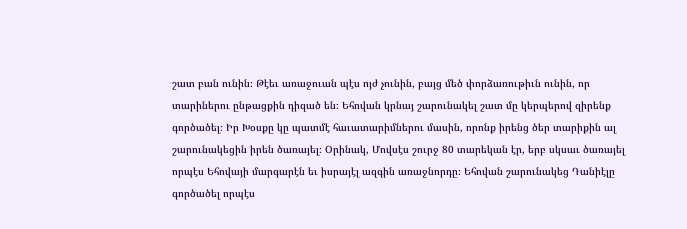շատ բան ունին։ Թէեւ առաջուան պէս ոյժ չունին, բայց մեծ փորձառութիւն ունին, որ տարիներու ընթացքին դիզած են։ Եհովան կրնայ շարունակել շատ մը կերպերով զիրենք գործածել։ Իր Խօսքը կը պատմէ հաւատարիմներու մասին, որոնք իրենց ծեր տարիքին ալ շարունակեցին իրեն ծառայել։ Օրինակ, Մովսէս շուրջ 80 տարեկան էր, երբ սկսաւ ծառայել որպէս Եհովայի մարգարէն եւ իսրայէլ ազգին առաջնորդը։ Եհովան շարունակեց Դանիէլը գործածել որպէս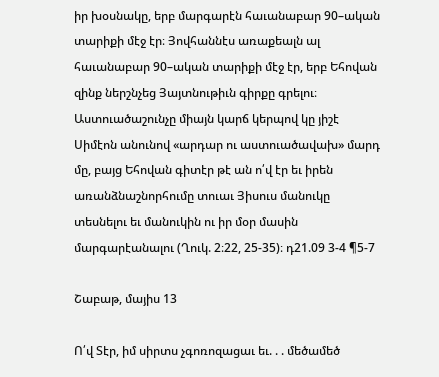իր խօսնակը, երբ մարգարէն հաւանաբար 90–ական տարիքի մէջ էր։ Յովհաննէս առաքեալն ալ հաւանաբար 90–ական տարիքի մէջ էր, երբ Եհովան զինք ներշնչեց Յայտնութիւն գիրքը գրելու։ Աստուածաշունչը միայն կարճ կերպով կը յիշէ Սիմէոն անունով «արդար ու աստուածավախ» մարդ մը, բայց Եհովան գիտէր թէ ան ո՛վ էր եւ իրեն առանձնաշնորհումը տուաւ Յիսուս մանուկը տեսնելու եւ մանուկին ու իր մօր մասին մարգարէանալու (Ղուկ. 2։22, 25-35)։ դ21.09 3-4 ¶5-7

Շաբաթ, մայիս 13

Ո՛վ Տէր, իմ սիրտս չգոռոզացաւ եւ. . . մեծամեծ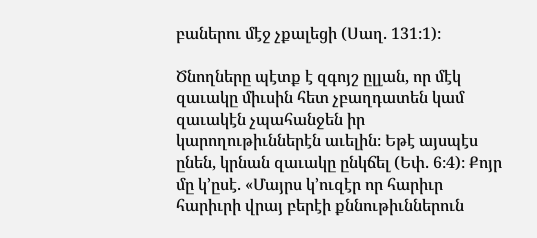բաներու մէջ չքալեցի (Սաղ. 131։1)։

Ծնողները պէտք է զգոյշ ըլլան, որ մէկ զաւակը միւսին հետ չբաղդատեն կամ զաւակէն չպահանջեն իր կարողութիւններէն աւելին։ Եթէ այսպէս ընեն, կրնան զաւակը ընկճել (Եփ. 6։4)։ Քոյր մը կ’ըսէ. «Մայրս կ’ուզէր որ հարիւր հարիւրի վրայ բերէի քննութիւններուն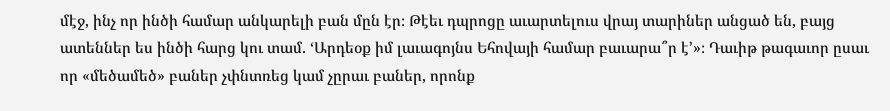մէջ, ինչ որ ինծի համար անկարելի բան մըն էր։ Թէեւ դպրոցը աւարտելուս վրայ տարիներ անցած են, բայց ատեններ ես ինծի հարց կու տամ. ‘Արդեօք իմ լաւագոյնս Եհովայի համար բաւարա՞ր է’»։ Դաւիթ թագաւոր ըսաւ որ «մեծամեծ» բաներ չփնտռեց կամ չըրաւ բաներ, որոնք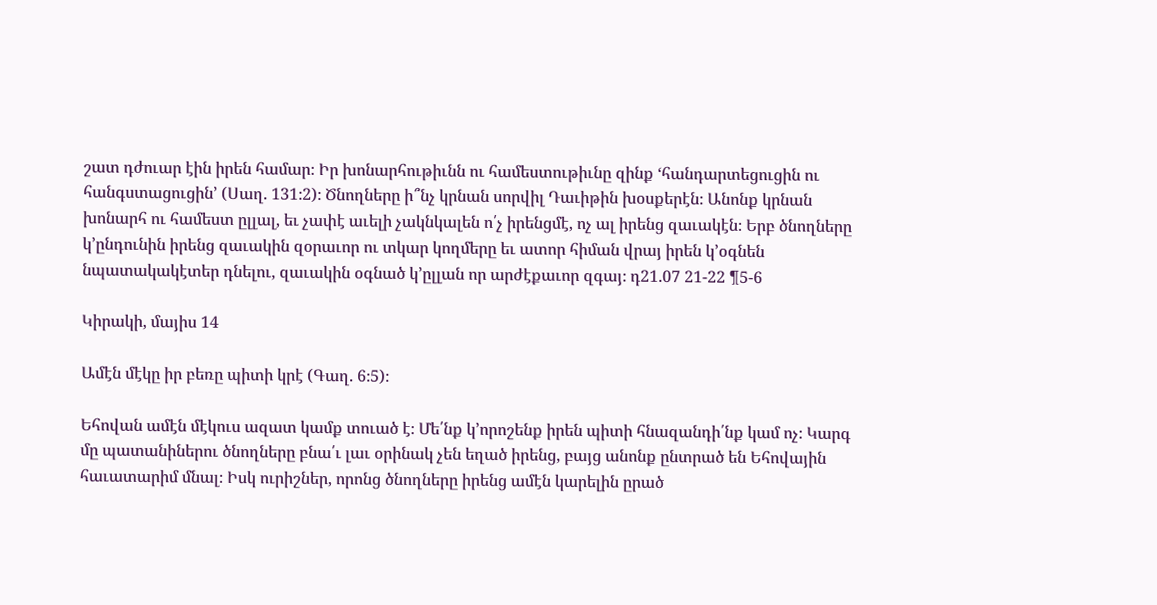շատ դժուար էին իրեն համար։ Իր խոնարհութիւնն ու համեստութիւնը զինք ‘հանդարտեցուցին ու հանգստացուցին’ (Սաղ. 131։2)։ Ծնողները ի՞նչ կրնան սորվիլ Դաւիթին խօսքերէն։ Անոնք կրնան խոնարհ ու համեստ ըլլալ, եւ չափէ աւելի չակնկալեն ո՛չ իրենցմէ, ոչ ալ իրենց զաւակէն։ Երբ ծնողները կ’ընդունին իրենց զաւակին զօրաւոր ու տկար կողմերը եւ ատոր հիման վրայ իրեն կ’օգնեն նպատակակէտեր դնելու, զաւակին օգնած կ’ըլլան որ արժէքաւոր զգայ։ դ21.07 21-22 ¶5-6

Կիրակի, մայիս 14

Ամէն մէկը իր բեռը պիտի կրէ (Գաղ. 6։5)։

Եհովան ամէն մէկուս ազատ կամք տուած է։ Մե՛նք կ’որոշենք իրեն պիտի հնազանդի՛նք կամ ոչ։ Կարգ մը պատանիներու ծնողները բնա՛ւ լաւ օրինակ չեն եղած իրենց, բայց անոնք ընտրած են Եհովային հաւատարիմ մնալ։ Իսկ ուրիշներ, որոնց ծնողները իրենց ամէն կարելին ըրած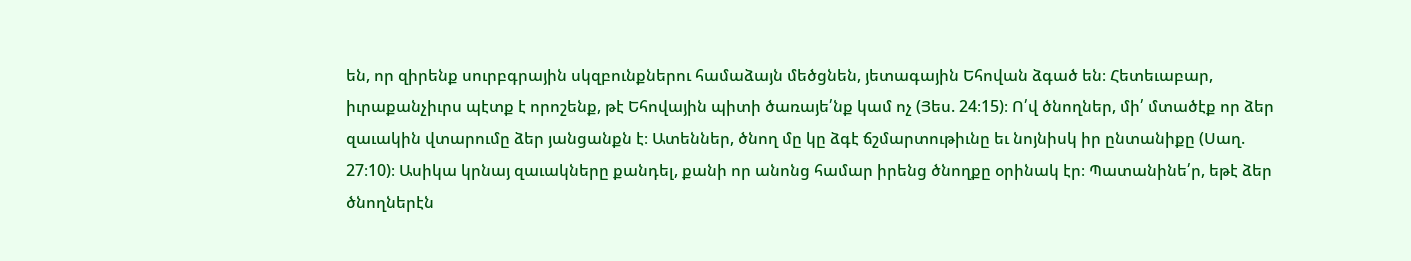են, որ զիրենք սուրբգրային սկզբունքներու համաձայն մեծցնեն, յետագային Եհովան ձգած են։ Հետեւաբար, իւրաքանչիւրս պէտք է որոշենք, թէ Եհովային պիտի ծառայե՛նք կամ ոչ (Յես. 24։15)։ Ո՛վ ծնողներ, մի՛ մտածէք որ ձեր զաւակին վտարումը ձեր յանցանքն է։ Ատեններ, ծնող մը կը ձգէ ճշմարտութիւնը եւ նոյնիսկ իր ընտանիքը (Սաղ. 27։10)։ Ասիկա կրնայ զաւակները քանդել, քանի որ անոնց համար իրենց ծնողքը օրինակ էր։ Պատանինե՛ր, եթէ ձեր ծնողներէն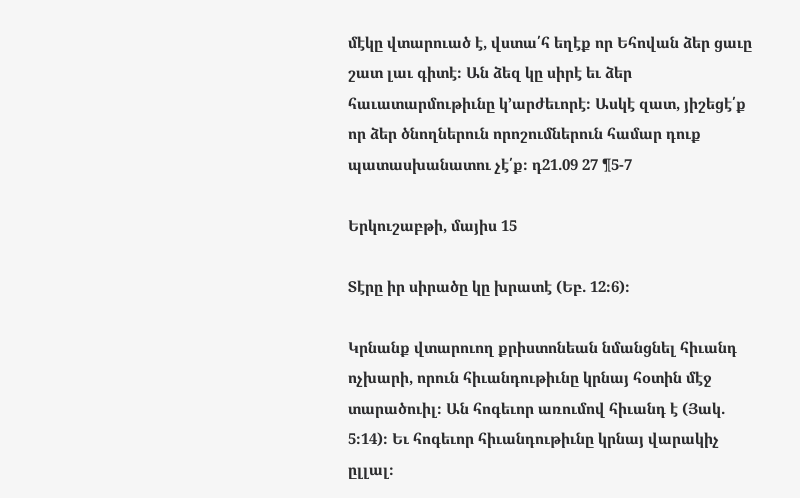մէկը վտարուած է, վստա՛հ եղէք որ Եհովան ձեր ցաւը շատ լաւ գիտէ։ Ան ձեզ կը սիրէ եւ ձեր հաւատարմութիւնը կ’արժեւորէ։ Ասկէ զատ, յիշեցէ՛ք որ ձեր ծնողներուն որոշումներուն համար դուք պատասխանատու չէ՛ք։ դ21.09 27 ¶5-7

Երկուշաբթի, մայիս 15

Տէրը իր սիրածը կը խրատէ (Եբ. 12։6)։

Կրնանք վտարուող քրիստոնեան նմանցնել հիւանդ ոչխարի, որուն հիւանդութիւնը կրնայ հօտին մէջ տարածուիլ։ Ան հոգեւոր առումով հիւանդ է (Յակ. 5։14)։ Եւ հոգեւոր հիւանդութիւնը կրնայ վարակիչ ըլլալ։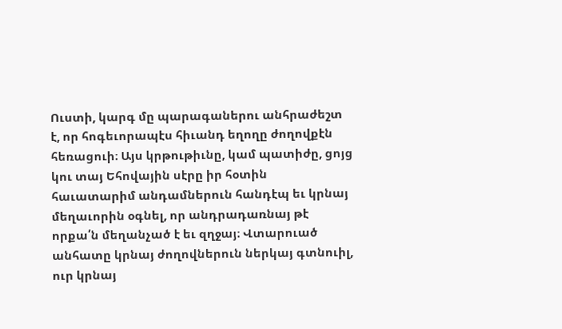Ուստի, կարգ մը պարագաներու անհրաժեշտ է, որ հոգեւորապէս հիւանդ եղողը ժողովքէն հեռացուի։ Այս կրթութիւնը, կամ պատիժը, ցոյց կու տայ Եհովային սէրը իր հօտին հաւատարիմ անդամներուն հանդէպ եւ կրնայ մեղաւորին օգնել, որ անդրադառնայ թէ որքա՛ն մեղանչած է եւ զղջայ։ Վտարուած անհատը կրնայ ժողովներուն ներկայ գտնուիլ, ուր կրնայ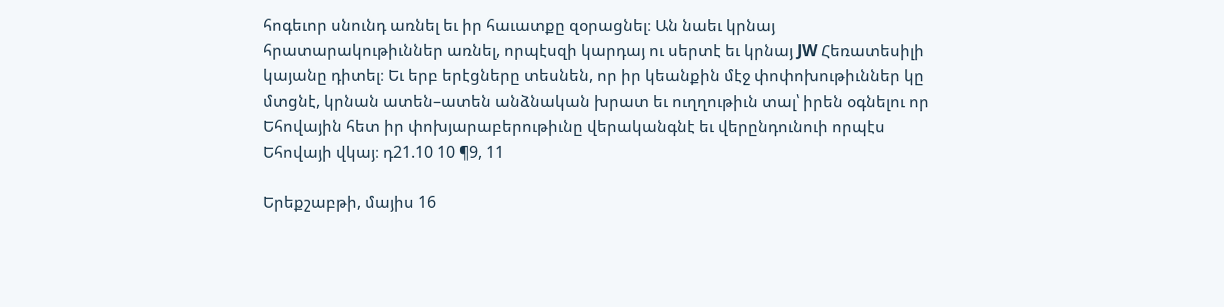հոգեւոր սնունդ առնել եւ իր հաւատքը զօրացնել։ Ան նաեւ կրնայ հրատարակութիւններ առնել, որպէսզի կարդայ ու սերտէ եւ կրնայ JW Հեռատեսիլի կայանը դիտել։ Եւ երբ երէցները տեսնեն, որ իր կեանքին մէջ փոփոխութիւններ կը մտցնէ, կրնան ատեն–ատեն անձնական խրատ եւ ուղղութիւն տալ՝ իրեն օգնելու որ Եհովային հետ իր փոխյարաբերութիւնը վերականգնէ եւ վերընդունուի որպէս Եհովայի վկայ։ դ21.10 10 ¶9, 11

Երեքշաբթի, մայիս 16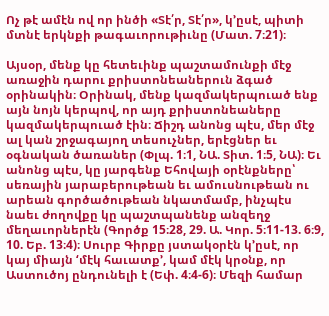Ոչ թէ ամէն ով որ ինծի «Տէ՛ր, Տէ՛ր», կ’ըսէ, պիտի մտնէ երկնքի թագաւորութիւնը (Մատ. 7։21)։

Այսօր, մենք կը հետեւինք պաշտամունքի մէջ առաջին դարու քրիստոնեաներուն ձգած օրինակին։ Օրինակ, մենք կազմակերպուած ենք այն նոյն կերպով, որ այդ քրիստոնեաները կազմակերպուած էին։ Ճիշդ անոնց պէս, մեր մէջ ալ կան շրջագայող տեսուչներ, երէցներ եւ օգնական ծառաներ (Փլպ. 1։1, ՆԱ. Տիտ. 1։5, ՆԱ)։ Եւ անոնց պէս, կը յարգենք Եհովայի օրէնքները՝ սեռային յարաբերութեան եւ ամուսնութեան ու արեան գործածութեան նկատմամբ, ինչպէս նաեւ ժողովքը կը պաշտպանենք անզեղջ մեղաւորներէն (Գործք 15։28, 29. Ա. Կոր. 5։11-13. 6։9, 10. Եբ. 13։4)։ Սուրբ Գիրքը յստակօրէն կ’ըսէ, որ կայ միայն ‘մէկ հաւատք’, կամ մէկ կրօնք, որ Աստուծոյ ընդունելի է (Եփ. 4։4-6)։ Մեզի համար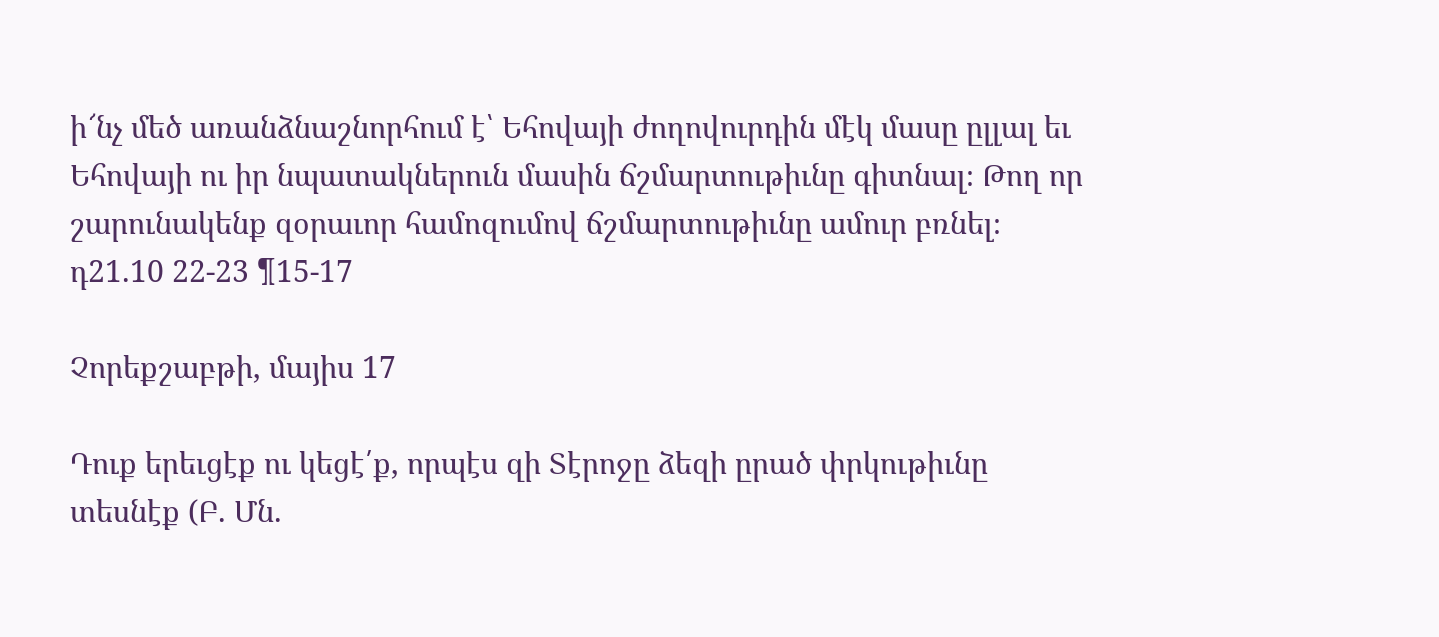ի՜նչ մեծ առանձնաշնորհում է՝ Եհովայի ժողովուրդին մէկ մասը ըլլալ եւ Եհովայի ու իր նպատակներուն մասին ճշմարտութիւնը գիտնալ։ Թող որ շարունակենք զօրաւոր համոզումով ճշմարտութիւնը ամուր բռնել։ դ21.10 22-23 ¶15-17

Չորեքշաբթի, մայիս 17

Դուք երեւցէք ու կեցէ՛ք, որպէս զի Տէրոջը ձեզի ըրած փրկութիւնը տեսնէք (Բ. Մն.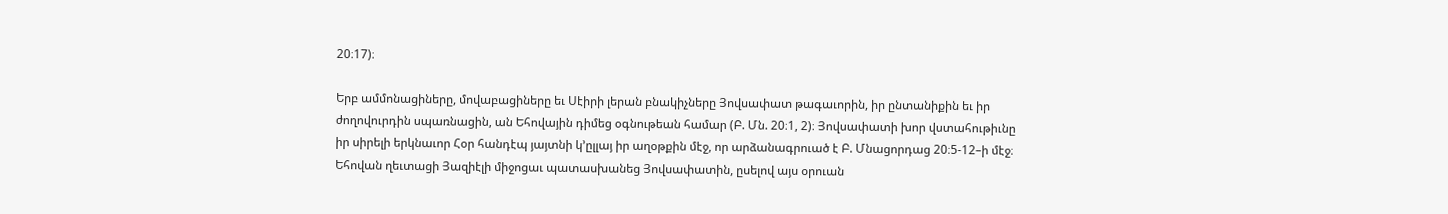20։17)։

Երբ ամմոնացիները, մովաբացիները եւ Սէիրի լերան բնակիչները Յովսափատ թագաւորին, իր ընտանիքին եւ իր ժողովուրդին սպառնացին, ան Եհովային դիմեց օգնութեան համար (Բ. Մն. 20։1, 2)։ Յովսափատի խոր վստահութիւնը իր սիրելի երկնաւոր Հօր հանդէպ յայտնի կ’ըլլայ իր աղօթքին մէջ, որ արձանագրուած է Բ. Մնացորդաց 20։5-12–ի մէջ։ Եհովան ղեւտացի Յազիէլի միջոցաւ պատասխանեց Յովսափատին, ըսելով այս օրուան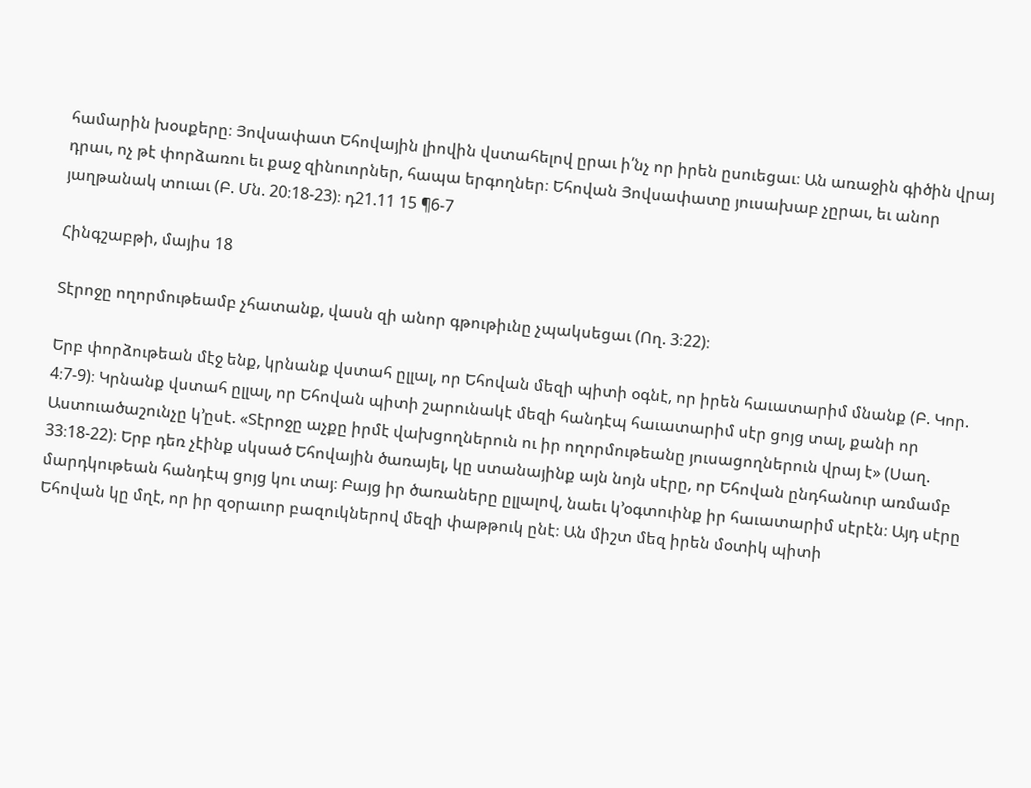համարին խօսքերը։ Յովսափատ Եհովային լիովին վստահելով ըրաւ ի՛նչ որ իրեն ըսուեցաւ։ Ան առաջին գիծին վրայ դրաւ, ոչ թէ փորձառու եւ քաջ զինուորներ, հապա երգողներ։ Եհովան Յովսափատը յուսախաբ չըրաւ, եւ անոր յաղթանակ տուաւ (Բ. Մն. 20։18-23)։ դ21.11 15 ¶6-7

Հինգշաբթի, մայիս 18

Տէրոջը ողորմութեամբ չհատանք, վասն զի անոր գթութիւնը չպակսեցաւ (Ող. 3։22)։

Երբ փորձութեան մէջ ենք, կրնանք վստահ ըլլալ, որ Եհովան մեզի պիտի օգնէ, որ իրեն հաւատարիմ մնանք (Բ. Կոր. 4։7-9)։ Կրնանք վստահ ըլլալ, որ Եհովան պիտի շարունակէ մեզի հանդէպ հաւատարիմ սէր ցոյց տալ, քանի որ Աստուածաշունչը կ’ըսէ. «Տէրոջը աչքը իրմէ վախցողներուն ու իր ողորմութեանը յուսացողներուն վրայ է» (Սաղ. 33։18-22)։ Երբ դեռ չէինք սկսած Եհովային ծառայել, կը ստանայինք այն նոյն սէրը, որ Եհովան ընդհանուր առմամբ մարդկութեան հանդէպ ցոյց կու տայ։ Բայց իր ծառաները ըլլալով, նաեւ կ’օգտուինք իր հաւատարիմ սէրէն։ Այդ սէրը Եհովան կը մղէ, որ իր զօրաւոր բազուկներով մեզի փաթթուկ ընէ։ Ան միշտ մեզ իրեն մօտիկ պիտի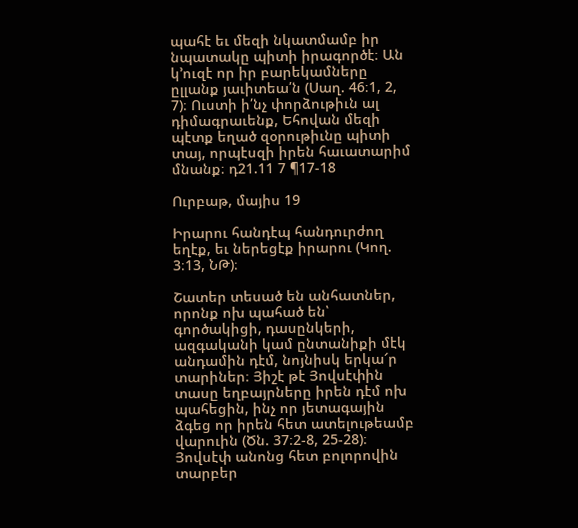պահէ եւ մեզի նկատմամբ իր նպատակը պիտի իրագործէ։ Ան կ’ուզէ որ իր բարեկամները ըլլանք յաւիտեա՛ն (Սաղ. 46։1, 2, 7)։ Ուստի ի՛նչ փորձութիւն ալ դիմագրաւենք, Եհովան մեզի պէտք եղած զօրութիւնը պիտի տայ, որպէսզի իրեն հաւատարիմ մնանք։ դ21.11 7 ¶17-18

Ուրբաթ, մայիս 19

Իրարու հանդէպ հանդուրժող եղէք, եւ ներեցէք իրարու (Կող. 3։13, ՆԹ)։

Շատեր տեսած են անհատներ, որոնք ոխ պահած են՝ գործակիցի, դասընկերի, ազգականի կամ ընտանիքի մէկ անդամին դէմ, նոյնիսկ երկա՜ր տարիներ։ Յիշէ թէ Յովսէփին տասը եղբայրները իրեն դէմ ոխ պահեցին, ինչ որ յետագային ձգեց որ իրեն հետ ատելութեամբ վարուին (Ծն. 37։2-8, 25-28)։ Յովսէփ անոնց հետ բոլորովին տարբեր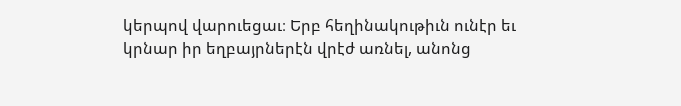կերպով վարուեցաւ։ Երբ հեղինակութիւն ունէր եւ կրնար իր եղբայրներէն վրէժ առնել, անոնց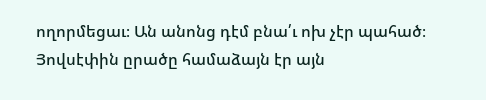ողորմեցաւ։ Ան անոնց դէմ բնա՛ւ ոխ չէր պահած։ Յովսէփին ըրածը համաձայն էր այն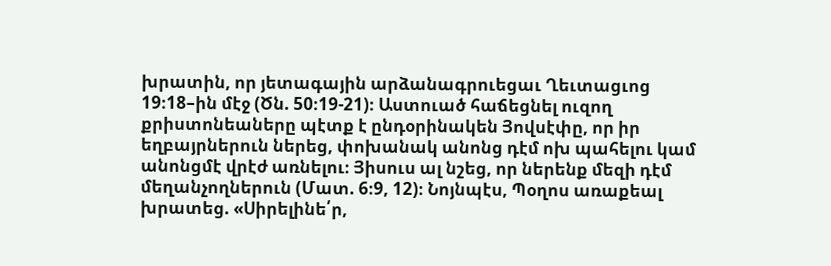խրատին, որ յետագային արձանագրուեցաւ Ղեւտացւոց 19։18–ին մէջ (Ծն. 50։19-21)։ Աստուած հաճեցնել ուզող քրիստոնեաները պէտք է ընդօրինակեն Յովսէփը, որ իր եղբայրներուն ներեց, փոխանակ անոնց դէմ ոխ պահելու կամ անոնցմէ վրէժ առնելու։ Յիսուս ալ նշեց, որ ներենք մեզի դէմ մեղանչողներուն (Մատ. 6։9, 12)։ Նոյնպէս, Պօղոս առաքեալ խրատեց. «Սիրելինե՛ր,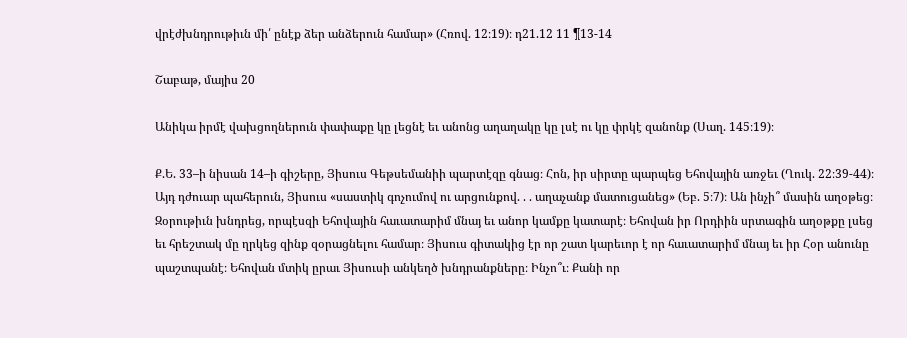վրէժխնդրութիւն մի՛ ընէք ձեր անձերուն համար» (Հռով. 12։19)։ դ21.12 11 ¶13-14

Շաբաթ, մայիս 20

Անիկա իրմէ վախցողներուն փափաքը կը լեցնէ եւ անոնց աղաղակը կը լսէ ու կը փրկէ զանոնք (Սաղ. 145։19)։

Ք.Ե. 33–ի նիսան 14–ի գիշերը, Յիսուս Գեթսեմանիի պարտէզը գնաց։ Հոն, իր սիրտը պարպեց Եհովային առջեւ (Ղուկ. 22։39-44)։ Այդ դժուար պահերուն, Յիսուս «սաստիկ գոչումով ու արցունքով. . . աղաչանք մատուցանեց» (Եբ. 5։7)։ Ան ինչի՞ մասին աղօթեց։ Զօրութիւն խնդրեց, որպէսզի Եհովային հաւատարիմ մնայ եւ անոր կամքը կատարէ։ Եհովան իր Որդիին սրտագին աղօթքը լսեց եւ հրեշտակ մը ղրկեց զինք զօրացնելու համար։ Յիսուս գիտակից էր որ շատ կարեւոր է որ հաւատարիմ մնայ եւ իր Հօր անունը պաշտպանէ։ Եհովան մտիկ ըրաւ Յիսուսի անկեղծ խնդրանքները։ Ինչո՞ւ։ Քանի որ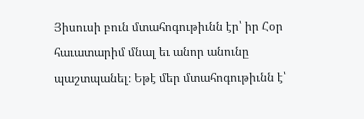Յիսուսի բուն մտահոգութիւնն էր՝ իր Հօր հաւատարիմ մնալ եւ անոր անունը պաշտպանել։ Եթէ մեր մտահոգութիւնն է՝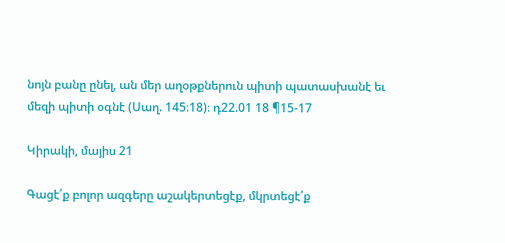նոյն բանը ընել, ան մեր աղօթքներուն պիտի պատասխանէ եւ մեզի պիտի օգնէ (Սաղ. 145։18)։ դ22.01 18 ¶15-17

Կիրակի, մայիս 21

Գացէ՛ք բոլոր ազգերը աշակերտեցէք, մկրտեցէ՛ք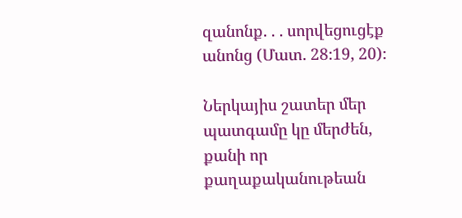զանոնք. . . սորվեցուցէք անոնց (Մատ. 28։19, 20)։

Ներկայիս շատեր մեր պատգամը կը մերժեն, քանի որ քաղաքականութեան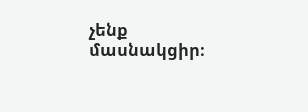չենք մասնակցիր։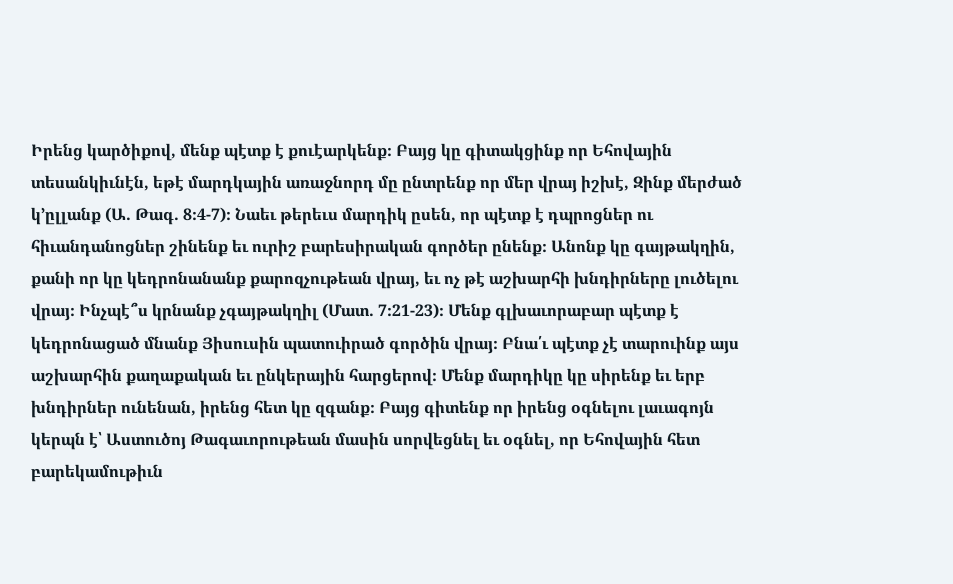Իրենց կարծիքով, մենք պէտք է քուէարկենք։ Բայց կը գիտակցինք որ Եհովային տեսանկիւնէն, եթէ մարդկային առաջնորդ մը ընտրենք որ մեր վրայ իշխէ, Զինք մերժած կ’ըլլանք (Ա. Թագ. 8։4-7)։ Նաեւ թերեւս մարդիկ ըսեն, որ պէտք է դպրոցներ ու հիւանդանոցներ շինենք եւ ուրիշ բարեսիրական գործեր ընենք։ Անոնք կը գայթակղին, քանի որ կը կեդրոնանանք քարոզչութեան վրայ, եւ ոչ թէ աշխարհի խնդիրները լուծելու վրայ։ Ինչպէ՞ս կրնանք չգայթակղիլ (Մատ. 7։21-23)։ Մենք գլխաւորաբար պէտք է կեդրոնացած մնանք Յիսուսին պատուիրած գործին վրայ։ Բնա՛ւ պէտք չէ տարուինք այս աշխարհին քաղաքական եւ ընկերային հարցերով։ Մենք մարդիկը կը սիրենք եւ երբ խնդիրներ ունենան, իրենց հետ կը զգանք։ Բայց գիտենք որ իրենց օգնելու լաւագոյն կերպն է՝ Աստուծոյ Թագաւորութեան մասին սորվեցնել եւ օգնել, որ Եհովային հետ բարեկամութիւն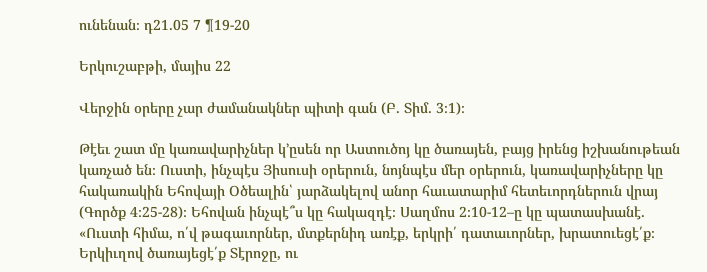ունենան։ դ21.05 7 ¶19-20

Երկուշաբթի, մայիս 22

Վերջին օրերը չար ժամանակներ պիտի գան (Բ. Տիմ. 3։1)։

Թէեւ շատ մը կառավարիչներ կ’ըսեն որ Աստուծոյ կը ծառայեն, բայց իրենց իշխանութեան կառչած են։ Ուստի, ինչպէս Յիսուսի օրերուն, նոյնպէս մեր օրերուն, կառավարիչները կը հակառակին Եհովայի Օծեալին՝ յարձակելով անոր հաւատարիմ հետեւորդներուն վրայ (Գործք 4։25-28)։ Եհովան ինչպէ՞ս կը հակազդէ։ Սաղմոս 2։10-12–ը կը պատասխանէ. «Ուստի հիմա, ո՛վ թագաւորներ, մտքերնիդ առէք, երկրի՛ դատաւորներ, խրատուեցէ՛ք։ Երկիւղով ծառայեցէ՛ք Տէրոջը, ու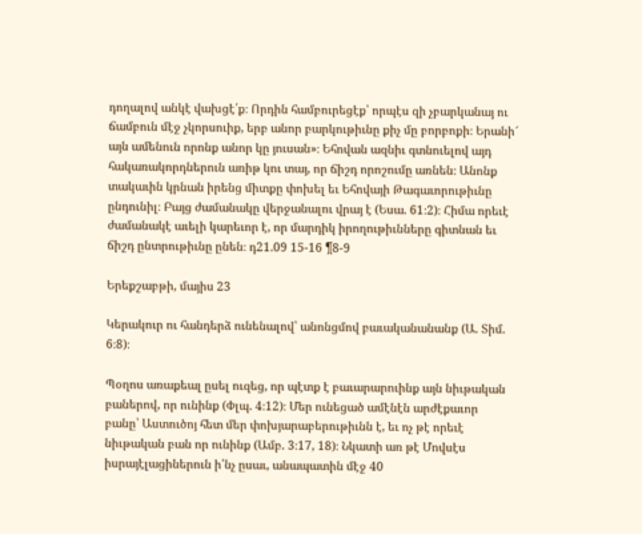դողալով անկէ վախցէ՛ք։ Որդին համբուրեցէք՝ որպէս զի չբարկանայ ու ճամբուն մէջ չկորսուիք, երբ անոր բարկութիւնը քիչ մը բորբոքի։ Երանի՜ այն ամենուն որոնք անոր կը յուսան»։ Եհովան ազնիւ գտնուելով այդ հակառակորդներուն առիթ կու տայ, որ ճիշդ որոշումը առնեն։ Անոնք տակաւին կրնան իրենց միտքը փոխել եւ Եհովայի Թագաւորութիւնը ընդունիլ։ Բայց ժամանակը վերջանալու վրայ է (Եսա. 61։2)։ Հիմա որեւէ ժամանակէ աւելի կարեւոր է, որ մարդիկ իրողութիւնները գիտնան եւ ճիշդ ընտրութիւնը ընեն։ դ21.09 15-16 ¶8-9

Երեքշաբթի, մայիս 23

Կերակուր ու հանդերձ ունենալով՝ անոնցմով բաւականանանք (Ա. Տիմ. 6։8)։

Պօղոս առաքեալ ըսել ուզեց, որ պէտք է բաւարարուինք այն նիւթական բաներով, որ ունինք (Փլպ. 4։12)։ Մեր ունեցած ամէնէն արժէքաւոր բանը՝ Աստուծոյ հետ մեր փոխյարաբերութիւնն է, եւ ոչ թէ որեւէ նիւթական բան որ ունինք (Ամբ. 3։17, 18)։ Նկատի առ թէ Մովսէս իսրայէլացիներուն ի՛նչ ըսաւ, անապատին մէջ 40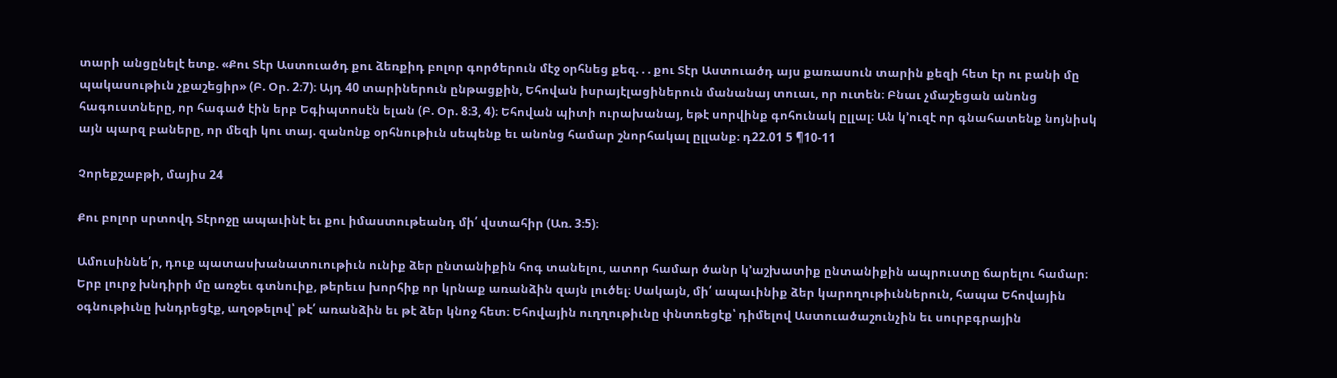տարի անցընելէ ետք. «Քու Տէր Աստուածդ քու ձեռքիդ բոլոր գործերուն մէջ օրհնեց քեզ. . . քու Տէր Աստուածդ այս քառասուն տարին քեզի հետ էր ու բանի մը պակասութիւն չքաշեցիր» (Բ. Օր. 2։7)։ Այդ 40 տարիներուն ընթացքին, Եհովան իսրայէլացիներուն մանանայ տուաւ, որ ուտեն։ Բնաւ չմաշեցան անոնց հագուստները, որ հագած էին երբ Եգիպտոսէն ելան (Բ. Օր. 8։3, 4)։ Եհովան պիտի ուրախանայ, եթէ սորվինք գոհունակ ըլլալ։ Ան կ’ուզէ որ գնահատենք նոյնիսկ այն պարզ բաները, որ մեզի կու տայ. զանոնք օրհնութիւն սեպենք եւ անոնց համար շնորհակալ ըլլանք։ դ22.01 5 ¶10-11

Չորեքշաբթի, մայիս 24

Քու բոլոր սրտովդ Տէրոջը ապաւինէ եւ քու իմաստութեանդ մի՛ վստահիր (Առ. 3։5)։

Ամուսիննե՛ր, դուք պատասխանատուութիւն ունիք ձեր ընտանիքին հոգ տանելու, ատոր համար ծանր կ’աշխատիք ընտանիքին ապրուստը ճարելու համար։ Երբ լուրջ խնդիրի մը առջեւ գտնուիք, թերեւս խորհիք որ կրնաք առանձին զայն լուծել։ Սակայն, մի՛ ապաւինիք ձեր կարողութիւններուն, հապա Եհովային օգնութիւնը խնդրեցէք, աղօթելով՝ թէ՛ առանձին եւ թէ ձեր կնոջ հետ։ Եհովային ուղղութիւնը փնտռեցէք՝ դիմելով Աստուածաշունչին եւ սուրբգրային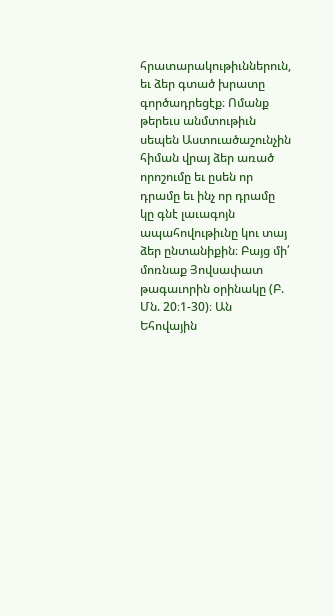հրատարակութիւններուն, եւ ձեր գտած խրատը գործադրեցէք։ Ոմանք թերեւս անմտութիւն սեպեն Աստուածաշունչին հիման վրայ ձեր առած որոշումը եւ ըսեն որ դրամը եւ ինչ որ դրամը կը գնէ լաւագոյն ապահովութիւնը կու տայ ձեր ընտանիքին։ Բայց մի՛ մոռնաք Յովսափատ թագաւորին օրինակը (Բ. Մն. 20։1-30)։ Ան Եհովային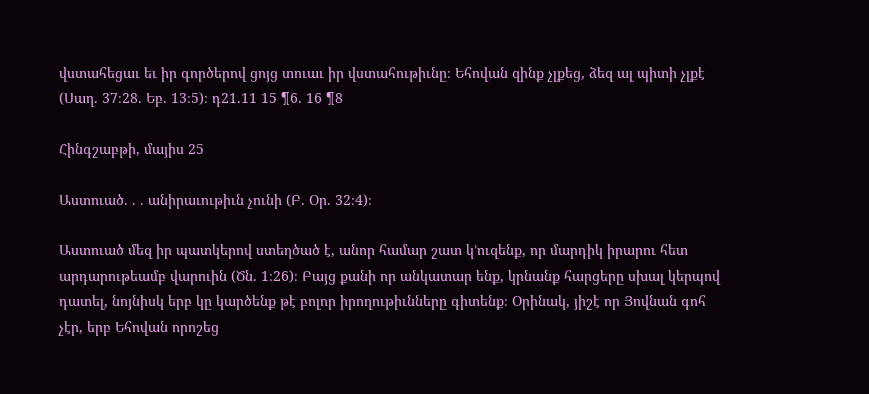վստահեցաւ եւ իր գործերով ցոյց տուաւ իր վստահութիւնը։ Եհովան զինք չլքեց, ձեզ ալ պիտի չլքէ (Սաղ. 37։28. Եբ. 13։5)։ դ21.11 15 ¶6. 16 ¶8

Հինգշաբթի, մայիս 25

Աստուած. . . անիրաւութիւն չունի (Բ. Օր. 32։4)։

Աստուած մեզ իր պատկերով ստեղծած է, անոր համար շատ կ’ուզենք, որ մարդիկ իրարու հետ արդարութեամբ վարուին (Ծն. 1։26)։ Բայց քանի որ անկատար ենք, կրնանք հարցերը սխալ կերպով դատել, նոյնիսկ երբ կը կարծենք թէ բոլոր իրողութիւնները գիտենք։ Օրինակ, յիշէ որ Յովնան գոհ չէր, երբ Եհովան որոշեց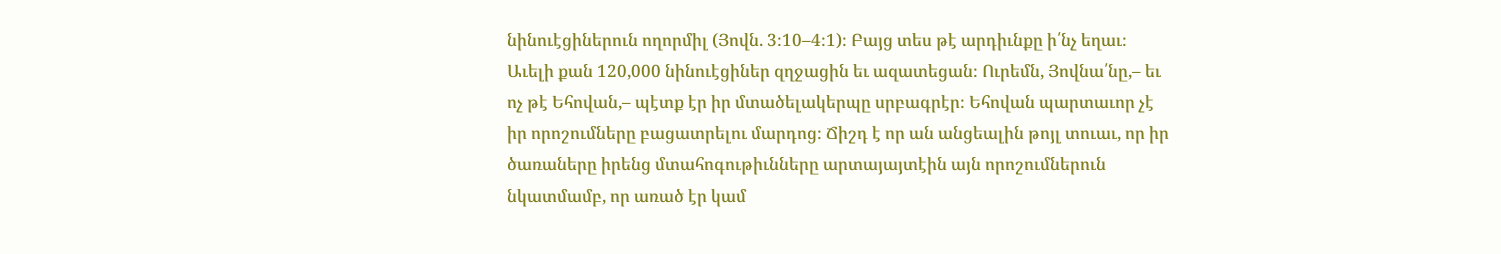նինուէցիներուն ողորմիլ (Յովն. 3։10–4։1)։ Բայց տես թէ արդիւնքը ի՛նչ եղաւ։ Աւելի քան 120,000 նինուէցիներ զղջացին եւ ազատեցան։ Ուրեմն, Յովնա՛նը,– եւ ոչ թէ Եհովան,– պէտք էր իր մտածելակերպը սրբագրէր։ Եհովան պարտաւոր չէ իր որոշումները բացատրելու մարդոց։ Ճիշդ է որ ան անցեալին թոյլ տուաւ, որ իր ծառաները իրենց մտահոգութիւնները արտայայտէին այն որոշումներուն նկատմամբ, որ առած էր կամ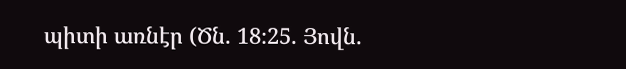պիտի առնէր (Ծն. 18։25. Յովն.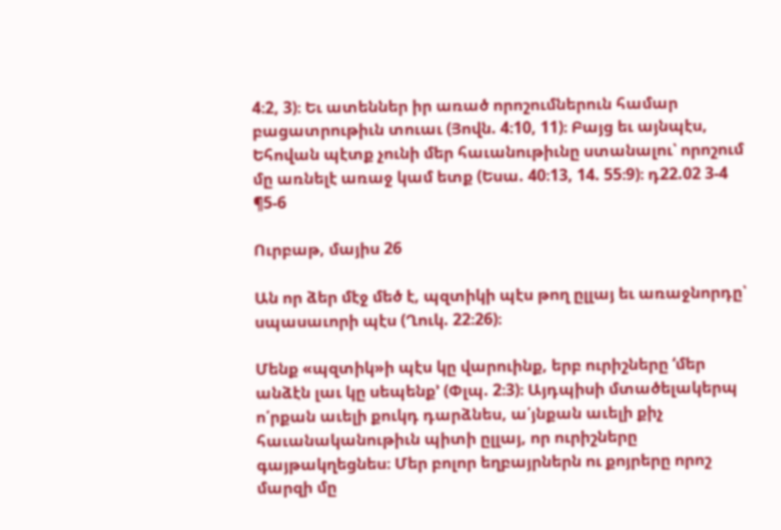4։2, 3)։ Եւ ատեններ իր առած որոշումներուն համար բացատրութիւն տուաւ (Յովն. 4։10, 11)։ Բայց եւ այնպէս, Եհովան պէտք չունի մեր հաւանութիւնը ստանալու՝ որոշում մը առնելէ առաջ կամ ետք (Եսա. 40։13, 14. 55։9)։ դ22.02 3-4 ¶5-6

Ուրբաթ, մայիս 26

Ան որ ձեր մէջ մեծ է, պզտիկի պէս թող ըլլայ եւ առաջնորդը՝ սպասաւորի պէս (Ղուկ. 22։26)։

Մենք «պզտիկ»ի պէս կը վարուինք, երբ ուրիշները ‘մեր անձէն լաւ կը սեպենք’ (Փլպ. 2։3)։ Այդպիսի մտածելակերպ ո՛րքան աւելի քուկդ դարձնես, ա՛յնքան աւելի քիչ հաւանականութիւն պիտի ըլլայ, որ ուրիշները գայթակղեցնես։ Մեր բոլոր եղբայրներն ու քոյրերը որոշ մարզի մը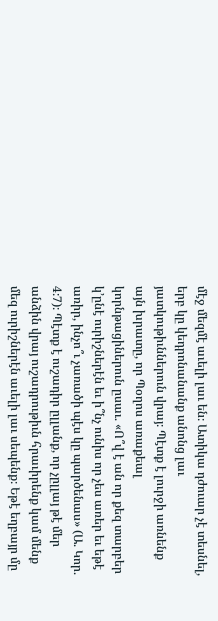մէջ մեզմէ աւելի լաւ են։ Ատիկա դժուար չէ տեսնել, երբ կը կեդրոնանանք անոնց լաւ յատկութիւններուն վրայ։ Պէտք է լուրջի առնենք այն խրատը, որ Պօղոս առաքեալ կորնթացիներուն ըսաւ. «Ո՞վ է ան որ քեզ տարբեր կ’ընէ ուրիշներէն եւ ի՞նչ ունիս որ չես առեր եւ եթէ առիր, ինչո՞ւ չառածի պէս կը պարծենաս» (Ա. Կոր. 4։7)։ Պէտք է ուշադիր ըլլանք, որ չըլլայ թէ մեր անձին վրայ ուշադրութիւն հրաւիրենք կամ մենք մեզ ուրիշներէն աւելի լաւ սեպենք։ Եթէ եղբայր մը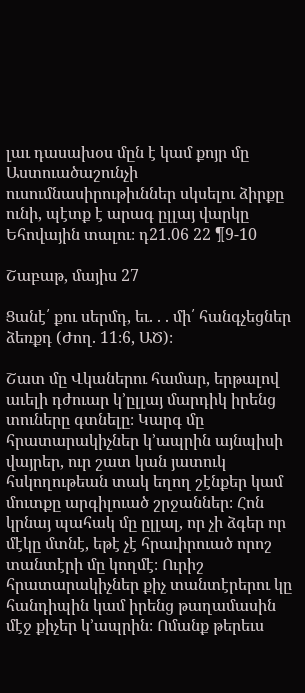լաւ դասախօս մըն է կամ քոյր մը Աստուածաշունչի ուսումնասիրութիւններ սկսելու ձիրքը ունի, պէտք է արագ ըլլայ վարկը Եհովային տալու։ դ21.06 22 ¶9-10

Շաբաթ, մայիս 27

Ցանէ՛ քու սերմդ, եւ. . . մի՛ հանգչեցներ ձեռքդ (Ժող. 11։6, ԱԾ)։

Շատ մը Վկաներու համար, երթալով աւելի դժուար կ’ըլլայ մարդիկ իրենց տուները գտնելը։ Կարգ մը հրատարակիչներ կ’ապրին այնպիսի վայրեր, ուր շատ կան յատուկ հսկողութեան տակ եղող շէնքեր կամ մուտքը արգիլուած շրջաններ։ Հոն կրնայ պահակ մը ըլլալ, որ չի ձգեր որ մէկը մտնէ, եթէ չէ հրաւիրուած որոշ տանտէրի մը կողմէ։ Ուրիշ հրատարակիչներ քիչ տանտէրերու կը հանդիպին կամ իրենց թաղամասին մէջ քիչեր կ’ապրին։ Ոմանք թերեւս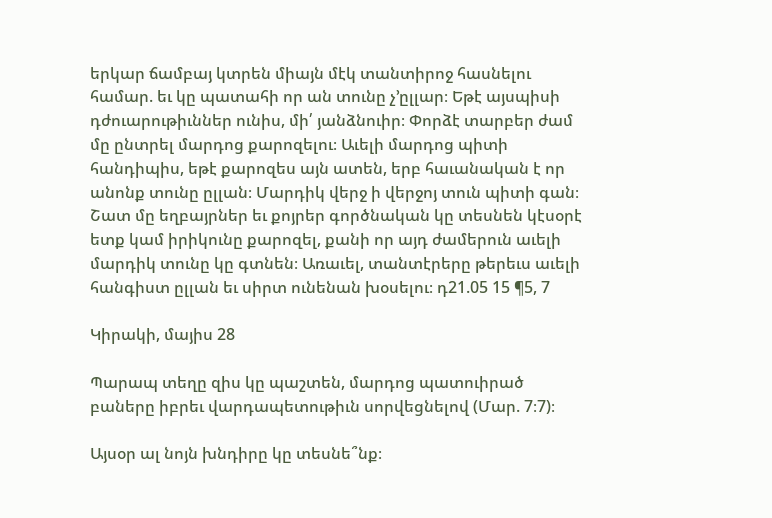երկար ճամբայ կտրեն միայն մէկ տանտիրոջ հասնելու համար. եւ կը պատահի որ ան տունը չ’ըլլար։ Եթէ այսպիսի դժուարութիւններ ունիս, մի՛ յանձնուիր։ Փորձէ տարբեր ժամ մը ընտրել մարդոց քարոզելու։ Աւելի մարդոց պիտի հանդիպիս, եթէ քարոզես այն ատեն, երբ հաւանական է որ անոնք տունը ըլլան։ Մարդիկ վերջ ի վերջոյ տուն պիտի գան։ Շատ մը եղբայրներ եւ քոյրեր գործնական կը տեսնեն կէսօրէ ետք կամ իրիկունը քարոզել, քանի որ այդ ժամերուն աւելի մարդիկ տունը կը գտնեն։ Առաւել, տանտէրերը թերեւս աւելի հանգիստ ըլլան եւ սիրտ ունենան խօսելու։ դ21.05 15 ¶5, 7

Կիրակի, մայիս 28

Պարապ տեղը զիս կը պաշտեն, մարդոց պատուիրած բաները իբրեւ վարդապետութիւն սորվեցնելով (Մար. 7։7)։

Այսօր ալ նոյն խնդիրը կը տեսնե՞նք։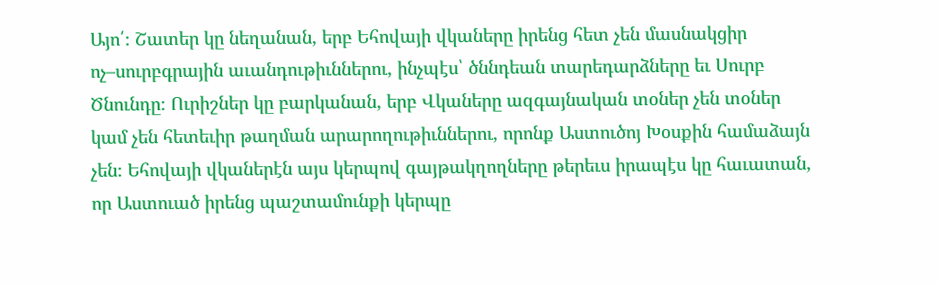Այո՛։ Շատեր կը նեղանան, երբ Եհովայի վկաները իրենց հետ չեն մասնակցիր ոչ–սուրբգրային աւանդութիւններու, ինչպէս՝ ծննդեան տարեդարձները եւ Սուրբ Ծնունդը։ Ուրիշներ կը բարկանան, երբ Վկաները ազգայնական տօներ չեն տօներ կամ չեն հետեւիր թաղման արարողութիւններու, որոնք Աստուծոյ Խօսքին համաձայն չեն։ Եհովայի վկաներէն այս կերպով գայթակղողները թերեւս իրապէս կը հաւատան, որ Աստուած իրենց պաշտամունքի կերպը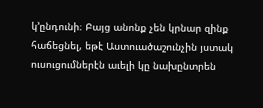կ’ընդունի։ Բայց անոնք չեն կրնար զինք հաճեցնել, եթէ Աստուածաշունչին յստակ ուսուցումներէն աւելի կը նախընտրեն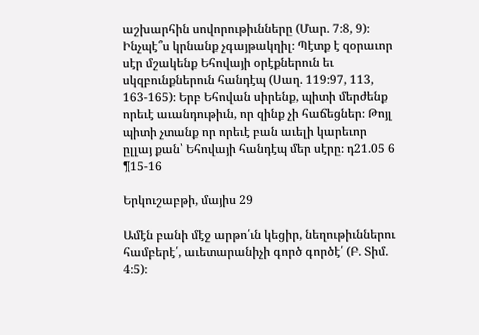աշխարհին սովորութիւնները (Մար. 7։8, 9)։ Ինչպէ՞ս կրնանք չգայթակղիլ։ Պէտք է զօրաւոր սէր մշակենք Եհովայի օրէքներուն եւ սկզբունքներուն հանդէպ (Սաղ. 119։97, 113, 163-165)։ Երբ Եհովան սիրենք, պիտի մերժենք որեւէ աւանդութիւն, որ զինք չի հաճեցներ։ Թոյլ պիտի չտանք որ որեւէ բան աւելի կարեւոր ըլլայ քան՝ Եհովայի հանդէպ մեր սէրը։ դ21.05 6 ¶15-16

Երկուշաբթի, մայիս 29

Ամէն բանի մէջ արթո՛ւն կեցիր, նեղութիւններու համբերէ՛, աւետարանիչի գործ գործէ՛ (Բ. Տիմ. 4։5)։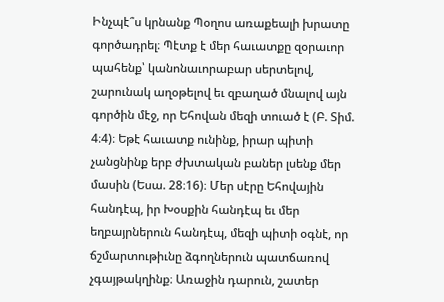Ինչպէ՞ս կրնանք Պօղոս առաքեալի խրատը գործադրել։ Պէտք է մեր հաւատքը զօրաւոր պահենք՝ կանոնաւորաբար սերտելով, շարունակ աղօթելով եւ զբաղած մնալով այն գործին մէջ, որ Եհովան մեզի տուած է (Բ. Տիմ. 4։4)։ Եթէ հաւատք ունինք, իրար պիտի չանցնինք երբ ժխտական բաներ լսենք մեր մասին (Եսա. 28։16)։ Մեր սէրը Եհովային հանդէպ, իր Խօսքին հանդէպ եւ մեր եղբայրներուն հանդէպ, մեզի պիտի օգնէ, որ ճշմարտութիւնը ձգողներուն պատճառով չգայթակղինք։ Առաջին դարուն, շատեր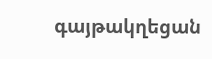գայթակղեցան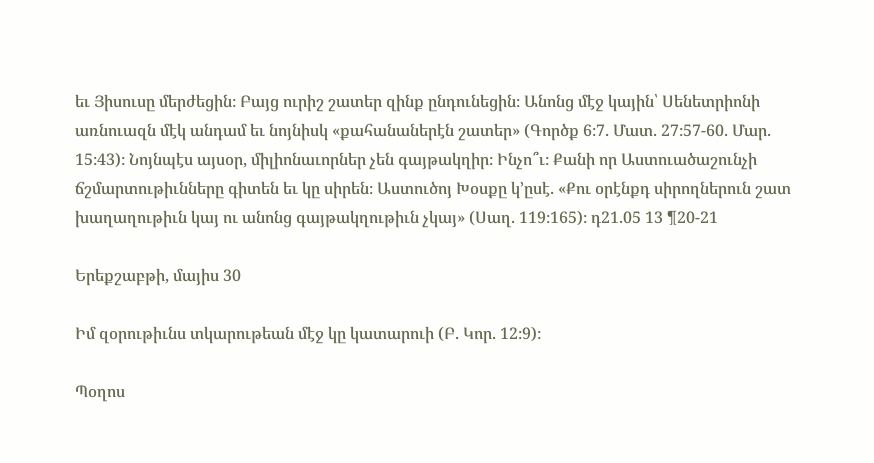եւ Յիսուսը մերժեցին։ Բայց ուրիշ շատեր զինք ընդունեցին։ Անոնց մէջ կային՝ Սենետրիոնի առնուազն մէկ անդամ եւ նոյնիսկ «քահանաներէն շատեր» (Գործք 6։7. Մատ. 27։57-60. Մար. 15։43)։ Նոյնպէս այսօր, միլիոնաւորներ չեն գայթակղիր։ Ինչո՞ւ։ Քանի որ Աստուածաշունչի ճշմարտութիւնները գիտեն եւ կը սիրեն։ Աստուծոյ Խօսքը կ’ըսէ. «Քու օրէնքդ սիրողներուն շատ խաղաղութիւն կայ ու անոնց գայթակղութիւն չկայ» (Սաղ. 119։165)։ դ21.05 13 ¶20-21

Երեքշաբթի, մայիս 30

Իմ զօրութիւնս տկարութեան մէջ կը կատարուի (Բ. Կոր. 12։9)։

Պօղոս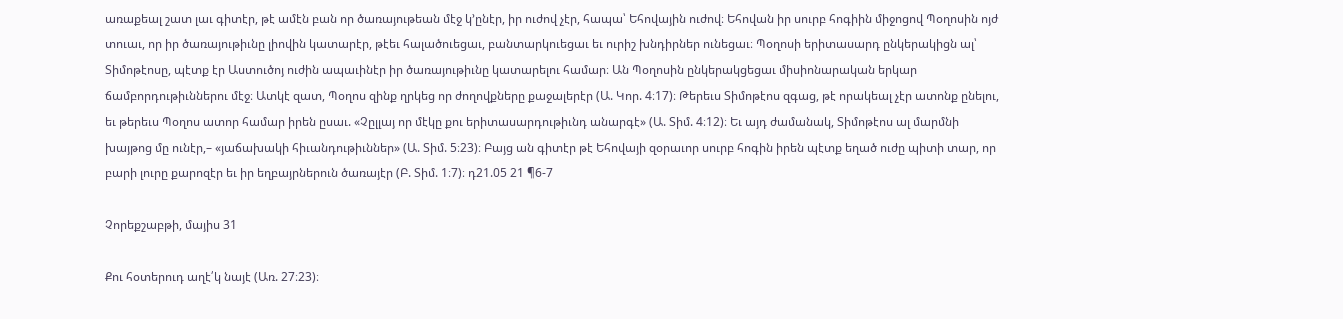առաքեալ շատ լաւ գիտէր, թէ ամէն բան որ ծառայութեան մէջ կ’ընէր, իր ուժով չէր, հապա՝ Եհովային ուժով։ Եհովան իր սուրբ հոգիին միջոցով Պօղոսին ոյժ տուաւ, որ իր ծառայութիւնը լիովին կատարէր, թէեւ հալածուեցաւ, բանտարկուեցաւ եւ ուրիշ խնդիրներ ունեցաւ։ Պօղոսի երիտասարդ ընկերակիցն ալ՝ Տիմոթէոսը, պէտք էր Աստուծոյ ուժին ապաւինէր իր ծառայութիւնը կատարելու համար։ Ան Պօղոսին ընկերակցեցաւ միսիոնարական երկար ճամբորդութիւններու մէջ։ Ատկէ զատ, Պօղոս զինք ղրկեց որ ժողովքները քաջալերէր (Ա. Կոր. 4։17)։ Թերեւս Տիմոթէոս զգաց, թէ որակեալ չէր ատոնք ընելու, եւ թերեւս Պօղոս ատոր համար իրեն ըսաւ. «Չըլլայ որ մէկը քու երիտասարդութիւնդ անարգէ» (Ա. Տիմ. 4։12)։ Եւ այդ ժամանակ, Տիմոթէոս ալ մարմնի խայթոց մը ունէր,– «յաճախակի հիւանդութիւններ» (Ա. Տիմ. 5։23)։ Բայց ան գիտէր թէ Եհովայի զօրաւոր սուրբ հոգին իրեն պէտք եղած ուժը պիտի տար, որ բարի լուրը քարոզէր եւ իր եղբայրներուն ծառայէր (Բ. Տիմ. 1։7)։ դ21.05 21 ¶6-7

Չորեքշաբթի, մայիս 31

Քու հօտերուդ աղէ՛կ նայէ (Առ. 27։23)։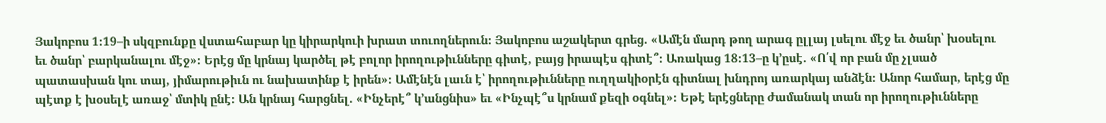Յակոբոս 1։19–ի սկզբունքը վստահաբար կը կիրարկուի խրատ տուողներուն։ Յակոբոս աշակերտ գրեց. «Ամէն մարդ թող արագ ըլլայ լսելու մէջ եւ ծանր՝ խօսելու եւ ծանր՝ բարկանալու մէջ»։ Երէց մը կրնայ կարծել թէ բոլոր իրողութիւնները գիտէ, բայց իրապէս գիտէ՞։ Առակաց 18։13–ը կ’ըսէ. «Ո՛վ որ բան մը չլսած պատասխան կու տայ, յիմարութիւն ու նախատինք է իրեն»։ Ամէնէն լաւն է՝ իրողութիւնները ուղղակիօրէն գիտնալ խնդրոյ առարկայ անձէն։ Անոր համար, երէց մը պէտք է խօսելէ առաջ՝ մտիկ ընէ։ Ան կրնայ հարցնել. «Ինչերէ՞ կ’անցնիս» եւ «Ինչպէ՞ս կրնամ քեզի օգնել»։ Եթէ երէցները ժամանակ տան որ իրողութիւնները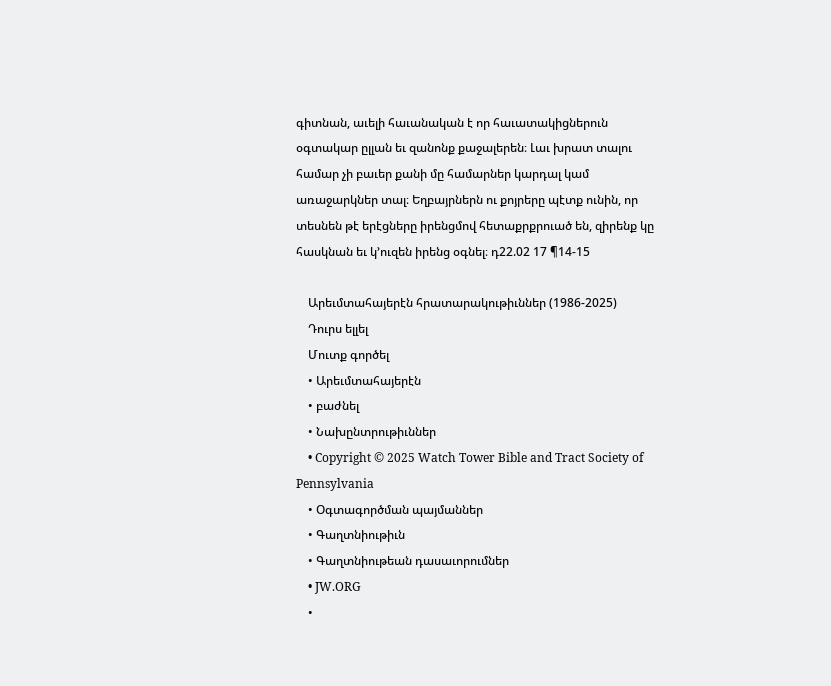գիտնան, աւելի հաւանական է որ հաւատակիցներուն օգտակար ըլլան եւ զանոնք քաջալերեն։ Լաւ խրատ տալու համար չի բաւեր քանի մը համարներ կարդալ կամ առաջարկներ տալ։ Եղբայրներն ու քոյրերը պէտք ունին, որ տեսնեն թէ երէցները իրենցմով հետաքրքրուած են, զիրենք կը հասկնան եւ կ’ուզեն իրենց օգնել։ դ22.02 17 ¶14-15

    Արեւմտահայերէն հրատարակութիւններ (1986-2025)
    Դուրս ելլել
    Մուտք գործել
    • Արեւմտահայերէն
    • բաժնել
    • Նախընտրութիւններ
    • Copyright © 2025 Watch Tower Bible and Tract Society of Pennsylvania
    • Օգտագործման պայմաններ
    • Գաղտնիութիւն
    • Գաղտնիութեան դասաւորումներ
    • JW.ORG
    •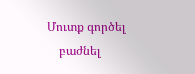Մուտք գործել
    բաժնել